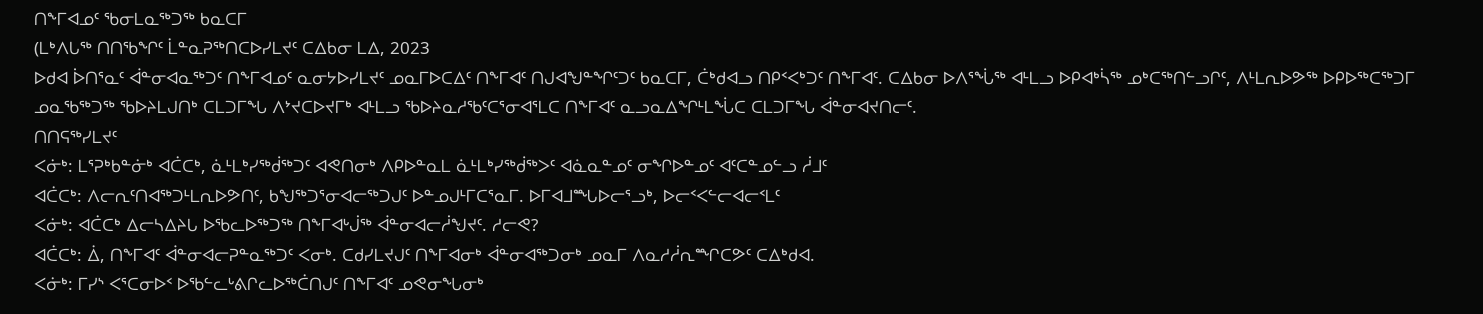ᑎᖕᒥᐊᓄᑦ ᖃᓂᒪᓇᖅᑐᖅ ᑲᓇᑕᒥ
(ᒪᒃᐱᒐᖅ ᑎᑎᖃᖏᑦ ᒫᓐᓇᕈᖅᑎᑕᐅᓯᒪᔪᑦ ᑕᐃᑲᓂ ᒪᐃ, 2023
ᐅᑯᐊ ᐆᑎᕐᓇᑦ ᐋᓐᓂᐊᓇᖅᑐᑦ ᑎᖕᒥᐊᓄᑦ ᓇᓂᔭᐅᓯᒪᔪᑦ ᓄᓇᒥᐅᑕᐃᑦ ᑎᖕᒥᐊᑦ ᑎᒍᐊᖑᓐᖏᑦᑐᑦ ᑲᓇᑕᒥ, ᑖᒃᑯᐊᓗ ᑎᑭᑉᐸᒃᑐᑦ ᑎᖕᒥᐊᑦ. ᑕᐃᑲᓂ ᐅᐱᕐᖔᖅ ᐊᒻᒪᓗ ᐅᑭᐊᒃᓵᖅ ᓄᒃᑕᖅᑎᓪᓗᒋᑦ, ᐱᒻᒪᕆᐅᕗᖅ ᐅᑭᐅᖅᑕᖅᑐᒥ ᓄᓇᖃᖅᑐᖅ ᖃᐅᔨᒪᒍᑎᒃ ᑕᒪᑐᒥᖓ ᐱᔾᔪᑕᐅᔪᒥᒃ ᐊᒻᒪᓗ ᖃᐅᔨᓇᓱᖃᑦᑕᕐᓂᐊᕐᒪᑕ ᑎᖕᒥᐊᑦ ᓇᓗᓇᐃᖏᒻᒪᖔᑕ ᑕᒪᑐᒥᖓ ᐋᓐᓂᐊᔪᑎᓕᑦ.
ᑎᑎᕋᖅᓯᒪᔪᑦ
ᐸᓃᒃ: ᒪᕐᕈᒃᑲᓐᓃᒃ ᐊᑖᑕᒃ, ᓈᒻᒪᒃᓯᖅᑰᖅᑐᑦ ᐊᕙᑎᓂᒃ ᐱᑭᐅᓐᓇᒪ ᓈᒻᒪᒃᓯᖅᑰᖅᐳᑦ ᐊᓈᓇᓐᓄᑦ ᓂᖏᐅᓐᓄᑦ ᐊᑦᑕᓐᓄᓪᓗ ᓲᒧᑦ
ᐊᑖᑕᒃ: ᐱᓕᕆᑦᑎᐊᖅᑐᒻᒪᕆᐅᕗᑎᑦ, ᑲᖑᖅᑐᕐᓂᐊᓕᖅᑐᒍᑦ ᐅᓐᓄᒍᒻᒥᑕᕐᓇᒥ. ᐅᒥᐊᒧᙵᐅᓕᕐᓗᒃ, ᐅᓕᑉᐸᓪᓕᐊᓕᑉᒪᑦ
ᐸᓃᒃ: ᐊᑖᑕᒃ ᐃᓕᓴᐃᔨᒐ ᐅᖃᓚᐅᖅᑐᖅ ᑎᖕᒥᐊᒡᒎᖅ ᐋᓐᓂᐊᓕᓲᖑᔪᑦ. ᓱᓕᕙ?
ᐊᑖᑕᒃ: ᐄ, ᑎᖕᒥᐊᑦ ᐋᓐᓂᐊᓕᕈᓐᓇᖅᑐᑦ ᐸᓂᒃ. ᑕᑯᓯᒪᔪᒍᑦ ᑎᖕᒥᐊᓂᒃ ᐋᓐᓂᐊᖅᑐᓂᒃ ᓄᓇᒥ ᐱᓇᓱᓲᕆᙱᑕᕗᑦ ᑕᐃᒃᑯᐊ.
ᐸᓃᒃ: ᒥᓯᔅ ᐸᕐᑕᓂᐅᑉ ᐅᖃᓪᓚᒡᕕᒋᓚᐅᖅᑖᑎᒍᑦ ᑎᖕᒥᐊᑦ ᓄᕙᓂᖓᓂᒃ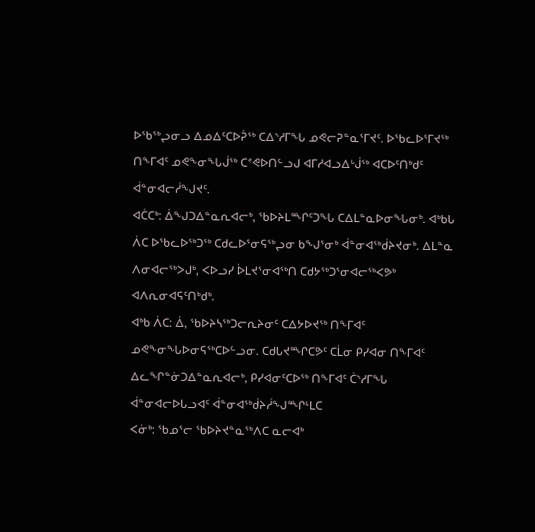ᐅᖃᖅᖢᓂᓗ ᐃᓄᐃᑦᑕᐅᕉᖅ ᑕᐃᔅᓱᒥᖓ ᓄᕙᓕᕈᓐᓇᕐᒥᔪᑦ. ᐅᖃᓚᐅᕐᒥᔪᖅ ᑎᖕᒥᐊᑦ ᓄᕙᖕᓂᖓᒎᖅ ᑕᕝᕙᐅᑎᓪᓗᒍ ᐊᒥᓱᐊᓗᐃᒡᒎᖅ ᐊᑕᐅᑦᑎᒃᑯᑦ ᐋᓐᓂᐊᓕᓲᖑᔪᑦ.
ᐊᑖᑕᒃ: ᐄᖑᑐᐃᓐᓇᕆᐊᓕᒃ, ᖃᐅᔨᒪᙱᑦᑐᖓ ᑕᐃᒪᓐᓇᐅᓂᖓᓂᒃ. ᐊᒃᑲᒐ ᐲᑕ ᐅᖃᓚᐅᖅᑐᖅ ᑕᑯᓚᐅᕐᓂᕋᖅᖢᓂ ᑲᖑᕐᓂᒃ ᐋᓐᓂᐊᖅᑰᔨᔪᓂᒃ. ᐃᒪᓐᓇ ᐱᓂᐊᓕᖅᐳᒍᒃ, ᐸᐅᓗᓯ ᐆᒪᔪᕐᓂᐊᖅᑎ ᑕᑯᔭᖅᑐᕐᓂᐊᓕᖅᐸᕗᒃ ᐊᐱᕆᓂᐊᕋᑦᑎᒃᑯᒃ.
ᐊᒃᑲ ᐲᑕ: ᐄ, ᖃᐅᔨᓴᖅᑐᓕᕆᔨᓂᑦ ᑕᐃᔭᐅᔪᖅ ᑎᖕᒥᐊᑦ ᓄᕙᖕᓂᖓᐅᓂᕋᖅᑕᐅᓪᓗᓂ. ᑕᑯᒐᔪᙱᑕᕗᑦ ᑕᒫᓂ ᑭᓯᐊᓂ ᑎᖕᒥᐊᑦ ᐃᓚᖏᓐᓃᑐᐃᓐᓇᕆᐊᓕᒃ, ᑭᓯᐊᓂᑦᑕᐅᖅ ᑎᖕᒥᐊᑦ ᑖᔅᓱᒥᖓ ᐋᓐᓂᐊᓕᐅᒐᓗᐊᑦ ᐋᓐᓂᐊᖅᑰᔨᓲᖑᙱᒻᒪᑕ
ᐸᓃᒃ: ᖃᓄᕐᓕ ᖃᐅᔨᔪᓐᓇᖅᐱᑕ ᓇᓕᐊᒃ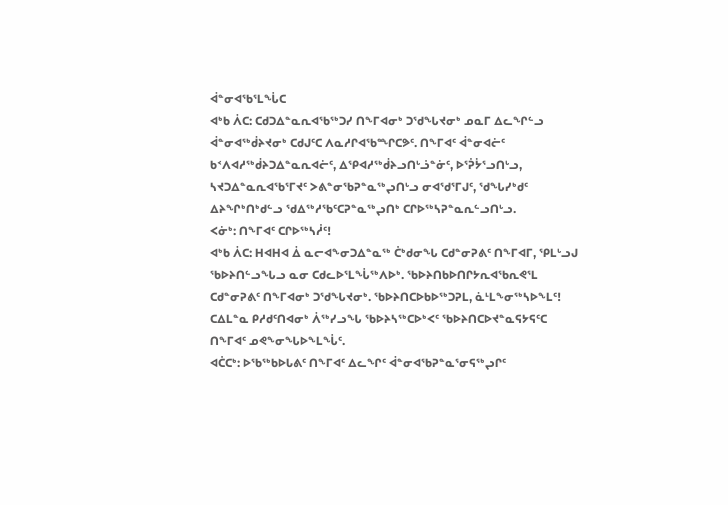ᐋᓐᓂᐊᖃᕐᒪᖔᑕ
ᐊᒃᑲ ᐲᑕ: ᑕᑯᑐᐃᓐᓇᕆᐊᖃᖅᑐᓯ ᑎᖕᒥᐊᓂᒃ ᑐᖁᖓᔪᓂᒃ ᓄᓇᒥ ᐃᓚᖏᓪᓗ ᐋᓐᓂᐊᖅᑰᔨᔪᓂᒃ ᑕᑯᒍᑦᑕ ᐱᓇᓱᒋᐊᖃᙱᑕᕗᑦ. ᑎᖕᒥᐊᑦ ᐋᓐᓂᐊᓖᑦ ᑲᑉᐱᐊᓱᖅᑰᔨᑐᐃᓐᓇᕆᐊᓖᑦ, ᐃᕿᐊᓱᖅᑰᔨᓗᑎᒡᓘᓐᓃᑦ, ᐅᕐᕉᔮᕐᓗᑎᒡᓗ, ᓴᔪᑐᐃᓐᓇᕆᐊᖃᕐᒥᔪᑦ ᐳᕕᓐᓂᖃᕈᓐᓇᖅᖢᑎᒡᓗ ᓂᐊᖁᕐᒥᒍᑦ, ᖁᖓᓯᒃᑯᑦ ᐃᔨᖏᒃᑎᒃᑯᓪᓗ ᖁᐃᖅᓱᖃᑦᑕᕈᓐᓇᖅᖢᑎᒃ ᑕᒋᐅᖅᓴᕈᓐᓇᕆᓪᓗᑎᒡᓗ.
ᐸᓃᒃ: ᑎᖕᒥᐊᑦ ᑕᒋᐅᖅᓴᓲᑦ!
ᐊᒃᑲ ᐲᑕ: ᕼᐊᕼᐊ ᐄ ᓇᓕᐊᖕᓂᑐᐃᓐᓇᖅ ᑖᒃᑯᓂᖓ ᑕᑯᓐᓂᕈᕕᑦ ᑎᖕᒥᐊᒥ, ᕿᒪᒡᓗᒍ ᖃᐅᔨᑎᓪᓗᖓᓗ ᓇᓂ ᑕᑯᓚᐅᕐᒪᖔᖅᐱᐅᒃ. ᖃᐅᔨᑎᑲᐅᑎᒋᔭᕆᐊᖃᕆᕙᕐᒪ ᑕᑯᓐᓂᕈᕕᑦ ᑎᖕᒥᐊᓂᒃ ᑐᖁᖓᔪᓂᒃ. ᖃᐅᔨᑎᑕᐅᑲᐅᖅᑐᕈᒪ, ᓈᒻᒪᖕᓂᖅᓴᐅᖕᒪᑦ! ᑕᐃᒪᓐᓇ ᑭᓱᑯᑦᑎᐊᓂᒃ ᐲᖅᓯᓗᖓ ᖃᐅᔨᓴᖅᑕᐅᒃᐸᑦ ᖃᐅᔨᑎᑕᐅᔪᓐᓇᕋᔭᕋᑦᑕ ᑎᖕᒥᐊᑦ ᓄᕙᖕᓂᖓᐅᖕᒪᖔᑦ.
ᐊᑖᑕᒃ: ᐅᖃᖅᑲᐅᒐᕕᑦ ᑎᖕᒥᐊᑦ ᐃᓚᖏᑦ ᐋᓐᓂᐊᖃᕈᓐᓇᕐᓂᕋᖅᖢᒋᑦ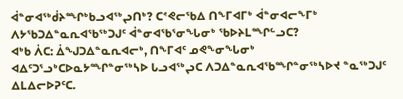ᐋᓐᓂᐊᖅᑰᔨᙱᒃᑲᓗᐊᖅᖢᑎᒃ? ᑕᕝᕙᓕᖃᐃ ᑎᖕᒥᐊᒥᒃ ᐋᓐᓂᐊᓕᖕᒥᒃ ᐱᔭᖃᑐᐃᓐᓇᕆᐊᖃᖅᑐᒍᑦ ᐋᓐᓂᐊᖃᕐᓂᖓᓂᒃ ᖃᐅᔨᒪᙱᓪᓗᑕ?
ᐊᒃᑲ ᐲᑕ: ᐄᖑᑐᐃᓐᓇᕆᐊᓕᒃ, ᑎᖕᒥᐊᑦ ᓄᕙᖕᓂᖓᓂᒃ ᐊᐃᑦᑐᕐᓗᒃᑕᐅᓇᔭᙱᓐᓂᖅᓴᐅ ᒐᓗᐊᖅᖢᑕ ᐱᑐᐃᓐᓇᕆᐊᖃᙱᓐᓂᖅᓴᐅᔪ ᓐᓇᖅᑐᒍᑦ ᐃᒪᐃᓕᐅᕈᑦᑕ.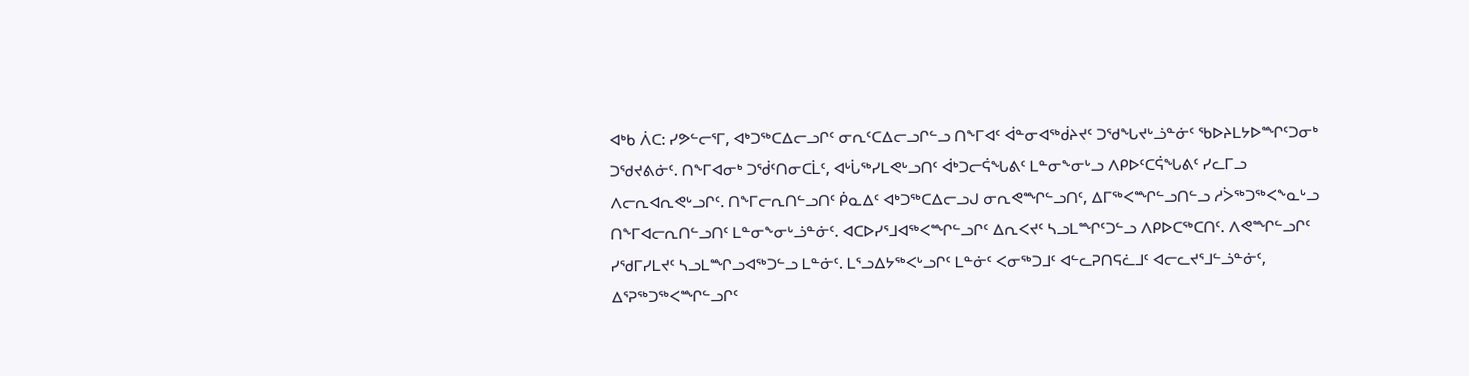ᐊᒃᑲ ᐲᑕ: ᓯᕗᓪᓕᕐᒥ, ᐊᒃᑐᖅᑕᐃᓕᓗᒋᑦ ᓂᕆᑦᑕᐃᓕᓗᒋᓪᓗ ᑎᖕᒥᐊᑦ ᐋᓐᓂᐊᖅᑰᔨᔪᑦ ᑐᖁᖓᔪᒡᓘᓐᓃᑦ ᖃᐅᔨᒪᔭᐅᙱᑦᑐᓂᒃ ᑐᖁᔪᕕᓃᑦ. ᑎᖕᒥᐊᓂᒃ ᑐᖂᑦᑎᓂᑕᒫᑦ, ᐊᒡᒑᖅᓯᒪᕙᒡᓗᑎᑦ ᐋᒃᑐᓕᕌᖓᕕᑦ ᒪᓐᓂᖕᓂᒡᓗ ᐱᑭᐅᑦᑕᕌᖓᕕᑦ ᓯᓚᒥᓗ ᐱᓕᕆᐊᕆᕙᒡᓗᒋᑦ. ᑎᖕᒥᓕᕆᑎᓪᓗᑎᑦ ᑮᓇᐃᑦ ᐊᒃᑐᖅᑕᐃᓕᓗᒍ ᓂᕆᕙᙱᓪᓗᑎᑦ, ᐃᒥᖅᐸᙱᓪᓗᑎᓪᓗ ᓱᐴᖅᑐᖅᐸᖕᓇᒡᓗ ᑎᖕᒥᐊᓕᕆᑎᓪᓗᑎᑦ ᒪᓐᓂᖕᓂᒡᓘᓐᓃᑦ. ᐊᑕᐅᓯᕐᒧᐊᖅᐸᙱᓪᓗᒋᑦ ᐃᕆᐸᔪᑦ ᓴᓗᒪᙱᑦᑐᓪᓗ ᐱᑭᐅᑕᖅᑕᑎᑦ. ᐱᕙᙱᓪᓗᒋᑦ ᓯᖁᒥᓯᒪᔪᑦ ᓴᓗᒪᙱᓗᐊᖅᑐᓪᓗ ᒪᓐᓃᑦ. ᒪᕐᓗᐃᔭᖅᐸᒡᓗᒋᑦ ᒪᓐᓃᑦ ᐸᓂᖅᑐᒧᑦ ᐊᓪᓚᕈᑎᕋᓛᒧᑦ ᐊᓕᓚᔪᕐᒧᓪᓘᓐᓃᑦ, ᐃᕐᕈᖅᑐᖅᐸᙱᓪᓗᒋᑦ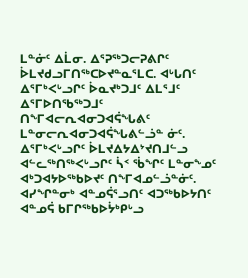ᒪᓐᓃᑦ ᐃᒫᓂ. ᐃᕐᕈᖅᑐᓕᕈᕕᒋᑦ ᐆᒪᔪᑯᓗᒥᑎᖅᑕᐅᔪᓐᓇᕐᒪᑕ. ᐊᒡᒐᑎᑦ ᐃᕐᒥᒃᐸᒡᓗᒋᑦ ᐆᓇᔪᒃᑐᒧᑦ ᐃᒪᕐᒧᑦ ᐃᕐᒥᐅᑎᖃᖅᑐᒧᑦ ᑎᖕᒥᐊᓕᕆᐊᓂᑐᐊᕌᖓᕕᑦ ᒪᓐᓂᓕᕆᐊᓂᑐᐊᕌᖓᕕᓪᓘᓐ ᓃᑦ. ᐃᕐᒥᒃᐸᒡᓗᒋᑦ ᐆᒪᔪᐃᔭᐃᔾᔪᑎᒧᓪᓗ ᐊᓪᓚᖅᑎᖅᐸᒡᓗᒋᑦ ᓵᑉ ᖄᖏᑦ ᒪᓐᓂᖕᓄᑦ ᐊᒃᑐᐊᔭᐅᖅᑲᐅᔪᑦ ᑎᖕᒥᐊᓄᓪᓘᓐᓃᑦ. ᐊᓯᖏᓐᓂᒃ ᐊᓐᓄᕌᕐᓗᑎᑦ ᐊᑐᖅᑲᐅᔭᑎᑦ ᐊᓐᓄᕌ ᑲᒥᒋᖅᑲᐅᔮᒃᑭᒡᓗ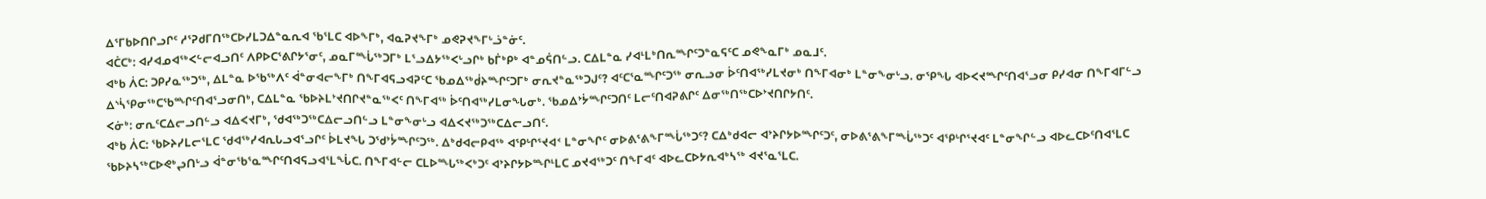ᐃᕐᒥᑲᐅᑎᒋᓗᒋᑦ ᓱᕐᕈᑯᒥᑎᖅᑕᐅᓯᒪᑐᐃᓐᓇᕆᐊ ᖃᕐᒪᑕ ᐊᐅᖕᒥᒃ, ᐊᓇᕈᔪᖕᒥᒃ ᓄᕙᕈᔪᖕᒥᒡᓘᓐᓃᑦ.
ᐊᑖᑕᒃ: ᐊᓯᐊᓄᐊᖅᐸᓪᓕᐊᓗᑎᑦ ᐱᑭᐅᑕᕐᕕᒋᔭᕐᓂᑦ, ᓄᓇᒥᙶᖅᑐᒥᒃ ᒪᕐᓗᐃᔭᖅᐸᒡᓗᒋᒃ ᑲᒦᒃᑭᒃ ᐊᓐᓄᕌᑎᓪᓗ. ᑕᐃᒪᓐᓇ ᓯᐊᒻᒪᒃᑎᕆᙱᑦᑐᓐᓇᕋᑦᑕ ᓄᕙᖕᓇᒥᒃ ᓄᓇᒧᑦ.
ᐊᒃᑲ ᐲᑕ: ᑐᑭᓯᓇᖅᑐᖅ, ᐃᒪᓐᓇ ᐅᖃᖅᐱᑦ ᐋᓐᓂᐊᓕᖕᒥᒃ ᑎᖕᒥᐊᕋᓗᐊᕈᑦᑕ ᖃᓄᐃᖅᑰᔨᙱᑦᑐᒥᒃ ᓂᕆᔪᓐᓇᖅᑐᒍᑦ? ᐊᑦᑕᕐᓇᙱᑦᑐᖅ ᓂᕆᓗᓂ ᐆᑦᑎᐊᖅᓯᒪᔪᓂᒃ ᑎᖕᒥᐊᓂᒃ ᒪᓐᓂᖕᓂᒡᓗ. ᓂᕿᖓ ᐊᐅᐸᔪᙱᑦᑎᐊᕐᓗᓂ ᑭᓯᐊᓂ ᑎᖕᒥᐊᒥᓪᓗ ᐃᔅᓵᕿᓂᖅᑕᖃᙱᑦᑎᐊᕐᓗᓂᑎᒃ, ᑕᐃᒪᓐᓇ ᖃᐅᔨᒪᔾᔪᑎᒋᔪᓐᓇᖅᐸᑦ ᑎᖕᒥᐊᖅ ᐆᑦᑎᐊᖅᓯᒪᓂᖓᓂᒃ. ᖃᓄᐃᔾᔮᙱᑦᑐᑎᑦ ᒪᓕᑦᑎᐊᕈᕕᒋᑦ ᐃᓂᖅᑎᖅᑕᐅᔾᔪᑎᒋᔭᑎᑦ.
ᐸᓃᒃ: ᓂᕆᑦᑕᐃᓕᓗᑎᓪᓗ ᐊᐃᐸᔪᒥᒃ, ᖁᐊᖅᑐᖅᑕᐃᓕᓗᑎᓪᓗ ᒪᓐᓂᖕᓂᒡᓗ ᐊᐃᐸᔪᖅᑐᖅᑕᐃᓕᓗᑎᑦ.
ᐊᒃᑲ ᐲᑕ: ᖃᐅᔨᓯᒪᓕᕐᒪᑕ ᖁᐊᖅᓯᐊᕆᒐᓗᐊᕐᓗᒋᑦ ᐆᒪᔪᖓ ᑐᖁᔾᔮᙱᑦᑐᖅ. ᐃᒃᑯᐊᓕᑭᐊᖅ ᐊᕿᒡᒋᕐᔪᐊᑉ ᒪᓐᓂᖏᑦ ᓂᐅᕕᕐᕕᖕᒥᙶᖅᑐᑦ? ᑕᐃᒃᑯᐊᓕ ᐊᔾᔨᒋᔭᐅᙱᑦᑐᑦ, ᓂᐅᕕᕐᕕᖕᒥᙶᖅᑐᑦ ᐊᕿᒡᒋᕐᔪᐊᑦ ᒪᓐᓂᖏᓪᓗ ᐊᐅᓚᑕᐅᑦᑎᐊᕐᒪᑕ ᖃᐅᔨᓴᖅᑕᐅᕙᒃᖢᑎᒡᓗ ᐋᓐᓂᖃᕐᓇᙱᑦᑎᐊᕋᓗᐊᕐᒪᖔᑕ. ᑎᖕᒥᐊᓪᓕ ᑕᒪᐅᙵᖅᐸᒃᑐᑦ ᐊᔾᔨᒋᔭᐅᙱᒻᒪᑕ ᓄᔪᐊᖅᑐᑦ ᑎᖕᒥᐊᑦ ᐊᐅᓚᑕᐅᔭᕆᐊᒃᓴᖅ ᐊᔪᕐᓇᕐᒪᑕ.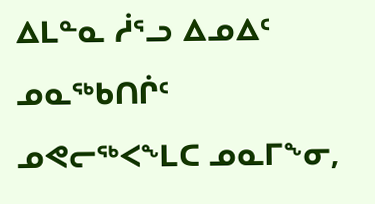ᐃᒪᓐᓇ ᓲᕐᓗ ᐃᓄᐃᑦ ᓄᓇᖅᑲᑎᒌᑦ ᓄᕙᓕᖅᐸᖕᒪᑕ ᓄᓇᒥᖕᓂ,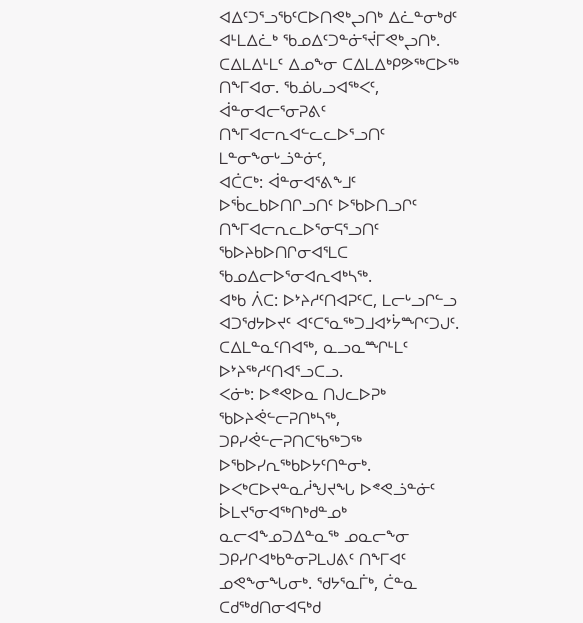ᐊᐃᑦᑐᕐᓗᖃᑦᑕᐅᑎᕙᒃᖢᑎᒃ ᐃᓛᓐᓂᒃᑯᑦ ᐊᒻᒪᐃᓛᒃ ᖃᓄᐃᑦᑐᓐᓃᕐᔫᒥᕙᒃᖢᑎᒃ. ᑕᐃᒪᐃᒻᒪᑦ ᐃᓄᖕᓂ ᑕᐃᒪᐃᒃᑭᕗᖅᑕᐅᖅ ᑎᖕᒥᐊᓂ. ᖃᓅᒐᓗᐊᖅᐸᑦ, ᐋᓐᓂᐊᓕᕐᓂᕈᕕᑦ ᑎᖕᒥᐊᓕᕆᐊᓪᓚᓚᐅᕐᓗᑎᑦ ᒪᓐᓂᖕᓂᒡᓘᓐᓃᑦ,
ᐊᑖᑕᒃ: ᐋᓐᓂᐊᕐᕕᖕᒧᑦ ᐅᖄᓚᑲᐅᑎᒋᓗᑎᑦ ᐅᖃᐅᑎᓗᒋᑦ ᑎᖕᒥᐊᓕᕆᓚᐅᕐᓂᕋᕐᓗᑎᑦ ᖃᐅᔨᑲᐅᑎᒋᓂᐊᕐᒪᑕ ᖃᓄᐃᓕᐅᕐᓂᐊᕆᐊᒃᓴᖅ.
ᐊᒃᑲ ᐲᑕ: ᐅᔾᔨᓱᑦᑎᐊᕈᑦᑕ, ᒪᓕᒡᓗᒋᓪᓗ ᐊᑐᖁᔭᐅᔪᑦ ᐊᑦᑕᕐᓇᖅᑐᒧᐊᔾᔮᙱᑦᑐᒍᑦ. ᑕᐃᒪᓐᓇᑦᑎᐊᖅ, ᓇᓗᓇᙱᒻᒪᑦ ᐅᔾᔨᖅᓱᑦᑎᐊᕐᓗᑕᓗ.
ᐸᓃᒃ: ᐅᕝᕙᐅᓇ ᑎᒍᓚᐅᕈᒃ ᖃᐅᔨᕚᓪᓕᕈᑎᒃᓴᖅ, ᑐᑭᓯᕚᓪᓕᕈᑎᑕᖃᖅᑐᖅ ᐅᖃᐅᓯᕆᖅᑲᐅᔭᑦᑎᓐᓂᒃ. ᐅᐸᒃᑕᐅᔪᓐᓇᓲᖑᔪᖓ ᐅᕝᕙᓘᓐᓃᑦ ᐆᒪᔪᕐᓂᐊᖅᑎᒃᑯᓐᓄᒃ ᓇᓕᐊᖕᓄᑐᐃᓐᓇᖅ ᓄᓇᓕᖕᓂ ᑐᑭᓯᒋᐊᒃᑲᓐᓂᕈᒪᒍᕕᑦ ᑎᖕᒥᐊᑦ ᓄᕙᖕᓂᖓᓂᒃ. ᖁᔭᕐᓇᒦᒃ, ᑖᓐᓇ ᑕᑯᖅᑯᑎᓂᐊᕋᒃᑯ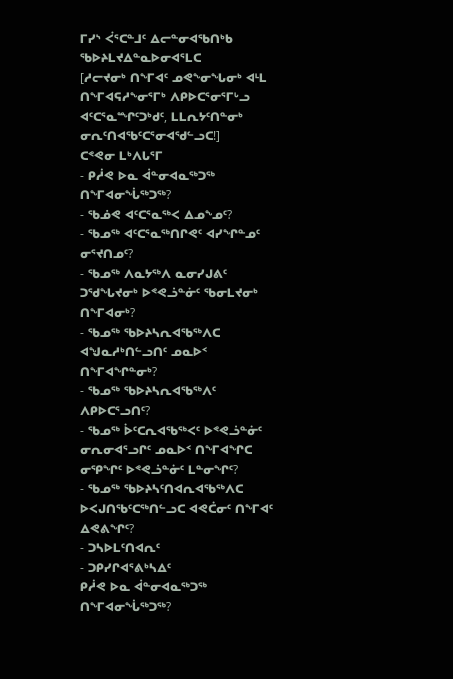ᒥᓯᔅ ᐹᕐᑕᓐᒧᑦ ᐃᓕᓐᓂᐊᖃᑎᒃᑲ ᖃᐅᔨᒪᔪᐃᓐᓇᐅᓂᐊᕐᒪᑕ
[ᓱᓕᔪᓂᒃ ᑎᖕᒥᐊᑦ ᓄᕙᖕᓂᖓᓂᒃ ᐊᒻᒪ ᑎᖕᒥᐊᕋᓱᖕᓂᕐᒥᒃ ᐱᑭᐅᑕᕐᓂᕐᒥᒡᓗ ᐊᑦᑕᕐᓇᙱᑦᑐᒃᑯᑦ, ᒪᒪᕆᔭᑦᑎᓐᓂᒃ ᓂᕆᑦᑎᐊᖃᑦᑕᕐᓂᐊᖁᓪᓗᑕ!]
ᑕᕝᕙᓂ ᒪᒃᐱᒐᕐᒥ
- ᑭᓲᕙ ᐅᓇ ᐋᓐᓂᐊᓇᖅᑐᖅ ᑎᖕᒥᐊᓂᖔᖅᑐᖅ?
- ᖃᓅᕙ ᐊᑦᑕᕐᓇᖅᐸ ᐃᓄᖕᓄᑦ?
- ᖃᓄᖅ ᐊᑦᑕᕐᓇᖅᑎᒋᕙᑦ ᐊᓯᖏᓐᓄᑦ ᓂᕐᔪᑎᓄᑦ?
- ᖃᓄᖅ ᐱᓇᔭᖅᐱ ᓇᓂᓯᒍᕕᑦ ᑐᖁᖓᔪᓂᒃ ᐅᕝᕙᓘᓐᓃᑦ ᖃᓂᒪᔪᓂᒃ ᑎᖕᒥᐊᓂᒃ?
- ᖃᓄᖅ ᖃᐅᔨᓴᕆᐊᖃᖅᐱᑕ ᐊᖑᓇᓱᒃᑎᓪᓗᑎᑦ ᓄᓇᐅᑉ ᑎᖕᒥᐊᖏᓐᓂᒃ?
- ᖃᓄᖅ ᖃᐅᔨᓴᕆᐊᖃᖅᐱᑦ ᐱᑭᐅᑕᕐᓗᑎᑦ?
- ᖃᓄᖅ ᐆᑦᑕᕆᐊᖃᖅᐸᑦ ᐅᕝᕙᓘᓐᓃᑦ ᓂᕆᓂᐊᕐᓗᒋᑦ ᓄᓇᐅᑉ ᑎᖕᒥᐊᖏᑕ ᓂᕿᖏᑦ ᐅᕝᕙᓘᓐᓃᑦ ᒪᓐᓂᖏᑦ?
- ᖃᓄᖅ ᖃᐅᔨᓴᑦᑎᐊᕆᐊᖃᖅᐱᑕ ᐅᐸᒍᑎᖃᑦᑕᖅᑎᓪᓗᑕ ᐊᕙᑖᓂᑦ ᑎᖕᒥᐊᑦ ᐃᕙᕕᖏᑦ?
- ᑐᓴᐅᒪᑦᑎᐊᕆᑦ
- ᑐᑭᓯᒋᐊᕐᕕᒃᓴᐃᑦ
ᑭᓲᕙ ᐅᓇ ᐋᓐᓂᐊᓇᖅᑐᖅ ᑎᖕᒥᐊᓂᖔᖅᑐᖅ?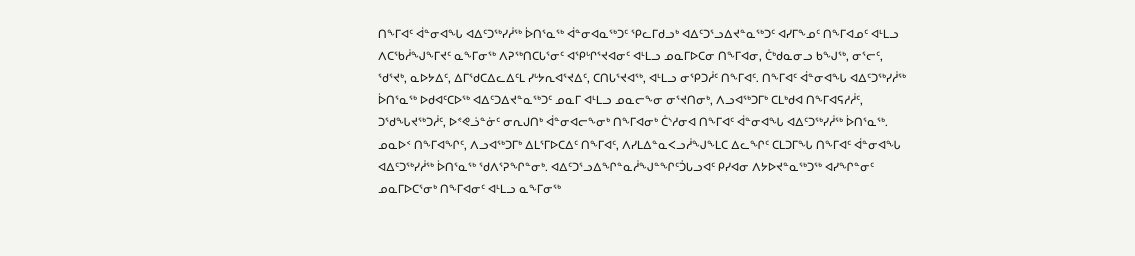ᑎᖕᒥᐊᑦ ᐋᓐᓂᐊᖓ ᐊᐃᑦᑐᖅᓯᓲᖅ ᐆᑎᕐᓇᖅ ᐋᓐᓂᐊᓇᖅᑐᑦ ᕿᓚᒥᑯᓗᒃ ᐊᐃᑦᑐᕐᓗᐃᔪᓐᓇᖅᑐᑦ ᐊᓯᒥᖕᓄᑦ ᑎᖕᒥᐊᓄᑦ ᐊᒻᒪᓗ ᐱᑕᖃᓲᖑᖕᒥᔪᑦ ᓇᖕᒥᓂᖅ ᐱᕈᖅᑎᑕᒐᕐᓂᑦ ᐊᕿᒡᒋᕐᔪᐊᓂᑦ ᐊᒻᒪᓗ ᓄᓇᒥᐅᑕᓂ ᑎᖕᒥᐊᓂ, ᑖᒃᑯᓇᓂᓗ ᑲᖑᖅ, ᓂᕐᓕᑦ, ᖁᕐᔪᒃ, ᓇᐅᔭᐃᑦ, ᐃᒥᖁᑕᐃᓚᐃᑦᒪ ᓯᒡᔭᕆᐊᕐᔪᐃᑦ, ᑕᑎᒐᕐᔪᐊᖅ, ᐊᒻᒪᓗ ᓂᕿᑐᓲᑦ ᑎᖕᒥᐊᑦ. ᑎᖕᒥᐊᑦ ᐋᓐᓂᐊᖓ ᐊᐃᑦᑐᖅᓯᓲᖅ ᐆᑎᕐᓇᖅ ᐅᑯᐊᑦᑕᐅᖅ ᐊᐃᑦᑐᐃᔪᓐᓇᖅᑐᑦ ᓄᓇᒥ ᐊᒻᒪᓗ ᓄᓇᓕᖕᓂ ᓂᕐᔪᑎᓂᒃ, ᐱᓗᐊᖅᑐᒥᒃ ᑕᒪᒃᑯᐊ ᑎᖕᒥᐊᕋᓱᓲᑦ, ᑐᖁᖓᔪᖅᑐᓲᑦ, ᐅᕝᕙᓘᓐᓃᑦ ᓂᕆᒍᑎᒃ ᐋᓐᓂᐊᓕᖕᓂᒃ ᑎᖕᒥᐊᓂᒃ ᑖᔅᓱᓂᐊ ᑎᖕᒥᐊᑦ ᐋᓐᓂᐊᖓ ᐊᐃᑦᑐᖅᓯᓲᖅ ᐆᑎᕐᓇᖅ.
ᓄᓇᐅᑉ ᑎᖕᒥᐊᖏᑦ, ᐱᓗᐊᖅᑐᒥᒃ ᐃᒪᕐᒥᐅᑕᐃᑦ ᑎᖕᒥᐊᑦ, ᐱᓯᒪᐃᓐᓇᐸᓗᓲᖑᖕᒪᑕ ᐃᓚᖏᑦ ᑕᒪᑐᒥᖓ ᑎᖕᒥᐊᑦ ᐋᓐᓂᐊᖓ ᐊᐃᑦᑐᖅᓯᓲᖅ ᐆᑎᕐᓇᖅ ᖁᐱᕐᕈᖏᓐᓂᒃ. ᐊᐃᑦᑐᕐᓗᐃᖏᓐᓇᓲᖑᓐᖏᑦᑑᒐᓗᐊᑦ ᑭᓯᐊᓂ ᐱᔭᐅᔪᓐᓇᖅᑐᖅ ᐊᓯᖏᓐᓂᑦ ᓄᓇᒥᐅᑕᕐᓂᒃ ᑎᖕᒥᐊᓂᑦ ᐊᒻᒪᓗ ᓇᖕᒥᓂᖅ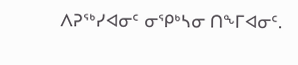ᐱᕈᖅᓯᐊᓂᑦ ᓂᕿᒃᓴᓂ ᑎᖕᒥᐊᓂᑦ.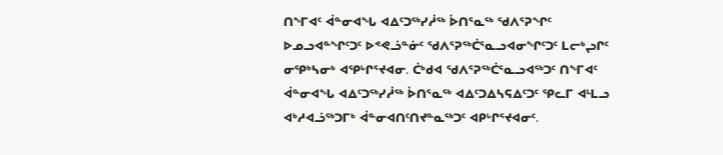ᑎᖕᒥᐊᑦ ᐋᓐᓂᐊᖓ ᐊᐃᑦᑐᖅᓯᓲᖅ ᐆᑎᕐᓇᖅ ᖁᐱᕐᕈᖏᑦ ᐅᓄᓗᐊᓐᖏᑦᑐᑦ ᐅᕝᕙᓘᓐᓃᑦ ᖁᐱᕐᕈᖅᑖᕐᓇᓗᐊᓂᖏᑦᑐᑦ ᒪᓕᒃᖢᒋᑦ ᓂᕿᒃᓴᓂᒃ ᐊᕿᒡᒋᕐᔪᐊᓂ. ᑖᒃᑯᐊ ᖁᐱᕐᕈᖅᑖᕐᓇᓗᐊᖅᑐᑦ ᑎᖕᒥᐊᑦ ᐋᓐᓂᐊᖓ ᐊᐃᑦᑐᖅᓯᓲᖅ ᐆᑎᕐᓇᖅ ᐊᐃᑦᑐᐃᓴᕋᐃᑦᑐᑦ ᕿᓚᒥ ᐊᒻᒪᓗ ᐊᒃᓱᐊᓘᖅᑐᒥᒃ ᐋᓐᓂᐊᑎᑦᑎᔪᓐᓇᖅᑐᑦ ᐊᑭᒡᒋᕐᔪᐊᓂᑦ.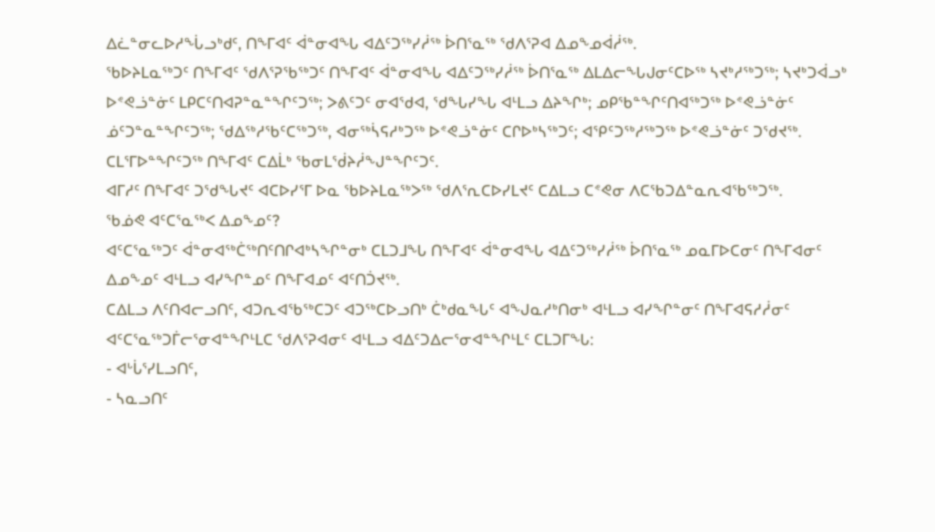ᐃᓛᓐᓂᓚᐅᓱᖔᓗᒃᑯᑦ, ᑎᖕᒥᐊᑦ ᐋᓐᓂᐊᖓ ᐊᐃᑦᑐᖅᓯᓲᖅ ᐆᑎᕐᓇᖅ ᖁᐱᕐᕈᐊ ᐃᓄᖕᓄᐋᓲᖅ.
ᖃᐅᔨᒪᓇᖅᑐᑦ ᑎᖕᒥᐊᑦ ᖁᐱᕐᕈᖃᖅᑐᑦ ᑎᖕᒥᐊᑦ ᐋᓐᓂᐊᖓ ᐊᐃᑦᑐᖅᓯᓲᖅ ᐆᑎᕐᓇᖅ ᐃᒪᐃᓕᖓᒍᓂᑦᑕᐅᖅ ᓴᔪᒃᓱᖅᑐᖅ; ᓴᔪᒃᑐᐋᓗᒃ ᐅᕝᕙᓘᓐᓃᑦ ᒪᑭᑕᑦᑎᐊᕈᓐᓇᓐᖏᑦᑐᖅ; ᐳᕕᑦᑐᑦ ᓂᐊᖁᐊ, ᖁᖓᓯᖓ ᐊᒻᒪᓗ ᐃᔨᖏᒃ; ᓄᑭᖃᓐᖏᑦᑎᐊᖅᑐᖅ ᐅᕝᕙᓘᓐᓃᑦ ᓅᑦᑐᓐᓇᓐᖏᑦᑐᖅ; ᖁᐃᖅᓱᖃᑦᑕᖅᑐᖅ, ᐊᓂᖅᓵᕋᓱᒃᑐᖅ ᐅᕝᕙᓘᓐᓃᑦ ᑕᒋᐅᒃᓴᖅᑐᑦ; ᐊᕿᑦᑐᖅᓱᖅᑐᖅ ᐅᕝᕙᓘᓐᓃᑦ ᑐᖁᔪᖅ. ᑕᒪᕐᒥᐅᓐᖏᑦᑐᖅ ᑎᖕᒥᐊᑦ ᑕᐃᒫᒃ ᖃᓂᒪᖂᔨᓲᖑᓐᖏᑦᑐᑦ.
ᐊᒥᓱᑦ ᑎᖕᒥᐊᑦ ᑐᖁᖓᔪᑦ ᐊᑕᐅᓯᕐᒥ ᐅᓇ ᖃᐅᔨᒪᓇᖅᐳᖅ ᖁᐱᕐᕆᑕᐅᓯᒪᔪᑦ ᑕᐃᒪᓗ ᑕᕝᕙᓂ ᐱᑕᖃᑐᐃᓐᓇᕆᐊᖃᖅᑐᖅ.
ᖃᓅᕙ ᐊᑦᑕᕐᓇᖅᐸ ᐃᓄᖕᓄᑦ?
ᐊᑦᑕᕐᓇᖅᑐᑦ ᐋᓐᓂᐊᖅᑖᖅᑎᑦᑎᒋᐊᒃᓴᖏᓐᓂᒃ ᑕᒪᑐᒧᖓ ᑎᖕᒥᐊᑦ ᐋᓐᓂᐊᖓ ᐊᐃᑦᑐᖅᓯᓲᖅ ᐆᑎᕐᓇᖅ ᓄᓇᒥᐅᑕᓂᑦ ᑎᖕᒥᐊᓂᑦ ᐃᓄᖕᓄᑦ ᐊᒻᒪᓗ ᐊᓯᖏᓐᓄᑦ ᑎᖕᒥᐊᓄᑦ ᐊᑦᑎᑑᔪᖅ.
ᑕᐃᒪᓗ ᐱᑦᑎᐊᓕᓗᑎᑦ, ᐊᑐᕆᐊᖃᖅᑕᑐᑦ ᐊᑐᖅᑕᐅᓗᑎᒃ ᑖᒃᑯᓇᖓᑦ ᐊᖑᓇᓱᒃᑎᓂᒃ ᐊᒻᒪᓗ ᐊᓯᖏᓐᓂᑦ ᑎᖕᒥᐊᕋᓱᓲᓂᑦ ᐊᑦᑕᕐᓇᖅᑐᒦᓕᕐᓂᐊᓐᖏᒻᒪᑕ ᖁᐱᕐᕈᐊᓂᑦ ᐊᒻᒪᓗ ᐊᐃᑦᑐᐃᓕᕐᓂᐊᓐᖏᒻᒪᑦ ᑕᒪᑐᒥᖓ:
- ᐊᒡᒑᕐᓯᒪᓗᑎᑦ,
- ᓴᓇᓗᑎᑦ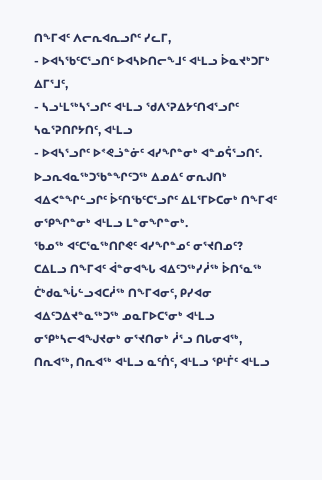ᑎᖕᒥᐊᑦ ᐱᓕᕆᐊᕆᓗᒋᑦ ᓯᓚᒥ,
- ᐅᐊᓴᖃᑦᑕᕐᓗᑎᑦ ᐅᐊᓴᐅᑎᓕᖕᒧᑦ ᐊᒻᒪᓗ ᐆᓇᔪᒃᑐᒥᒃ ᐃᒥᕐᒧᑦ,
- ᓴᓗᒻᒪᖅᓴᕐᓗᒋᑦ ᐊᒻᒪᓗ ᖁᐱᕐᕈᐃᔭᑦᑎᐊᕐᓗᒋᑦ ᓴᓇᕐᕈᑎᒋᔭᑎᑦ, ᐊᒻᒪᓗ
- ᐅᐊᓴᕐᓗᒋᑦ ᐅᕝᕙᓘᓐᓃᑦ ᐊᓯᖏᓐᓂᒃ ᐊᓐᓄᕌᕐᓗᑎᑦ.
ᐅᓗᕆᐊᓇᖅᑐᖃᓐᖏᑦᑐᖅ ᐃᓄᐃᑦ ᓂᕆᒍᑎᒃ ᐊᐃᐸᓐᖏᓪᓗᒋᑦ ᐆᑦᑎᖃᑦᑕᕐᓗᒋᑦ ᐃᒪᕐᒥᐅᑕᓂᒃ ᑎᖕᒥᐊᑦ ᓂᕿᖏᓐᓂᒃ ᐊᒻᒪᓗ ᒪᓐᓂᖏᓐᓂᒃ.
ᖃᓄᖅ ᐊᑦᑕᕐᓇᖅᑎᒋᕙᑦ ᐊᓯᖏᓐᓄᑦ ᓂᕐᔪᑎᓄᑦ?
ᑕᐃᒪᓗ ᑎᖕᒥᐊᑦ ᐋᓐᓂᐊᖓ ᐊᐃᑦᑐᖅᓯᓲᖅ ᐆᑎᕐᓇᖅ ᑖᒃᑯᓇᖔᓪᓗᐊᑕᓲᖅ ᑎᖕᒥᐊᓂᑦ, ᑭᓯᐊᓂ ᐊᐃᑦᑐᐃᔪᓐᓇᖅᑐᖅ ᓄᓇᒥᐅᑕᕐᓂᒃ ᐊᒻᒪᓗ ᓂᕿᒃᓴᓕᐊᖑᔪᓂᒃ ᓂᕐᔪᑎᓂᒃ ᓲᕐᓗ ᑎᒐᓂᐊᖅ, ᑎᕆᐊᖅ, ᑎᕆᐊᖅ ᐊᒻᒪᓗ ᓇᑦᑏᑦ, ᐊᒻᒪᓗ ᕿᒻᒦᑦ ᐊᒻᒪᓗ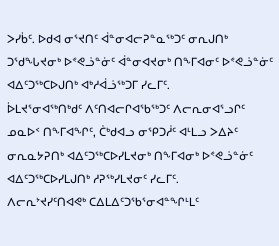ᐳᓯᑳᑦ. ᐅᑯᐊ ᓂᕐᔪᑎᑦ ᐋᓐᓂᐊᓕᕈᓐᓇᖅᑐᑦ ᓂᕆᒍᑎᒃ ᑐᖁᖓᔪᓂᒃ ᐅᕝᕙᓘᓐᓃᑦ ᐋᓐᓂᐊᔪᓂᒃ ᑎᖕᒥᐊᓂᑦ ᐅᕝᕙᓘᓐᓃᑦ ᐊᐃᑦᑐᖅᑕᐅᒍᑎᒃ ᐊᒃᓱᐋᓘᖅᑐᒥ ᓯᓚᒥᑦ.
ᐆᒪᔪᕐᓂᐊᖅᑎᒃᑯᑦ ᐱᑦᑎᐊᓕᒋᐊᖃᖅᑐᑦ ᐱᓕᕆᓂᐊᕐᓗᒋᑦ ᓄᓇᐅᑉ ᑎᖕᒥᐊᖏᑦ, ᑖᒃᑯᐊᓗ ᓂᕿᑐᓲᑦ ᐊᒻᒪᓗ ᐳᐃᔨᑦ ᓂᕆᓇᔭᕈᑎᒃ ᐊᐃᑦᑐᖅᑕᐅᓯᒪᔪᓂᒃ ᑎᖕᒥᐊᓂᒃ ᐅᕝᕙᓘᓐᓃᑦ ᐊᐃᑦᑐᖅᑕᐅᓯᒪᒍᑎᒃ ᓱᕈᖅᓯᒪᔪᓂᑦ ᓯᓚᒥᑦ.
ᐱᓕᕆᔾᔪᓯᑦᑎᐊᕙᒃ ᑕᐃᒪᐃᑦᑐᖃᕐᓂᐊᓐᖏᒻᒪᑦ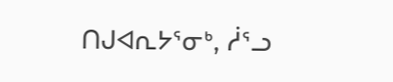ᑎᒍᐊᕆᔭᕐᓂᒃ, ᓲᕐᓗ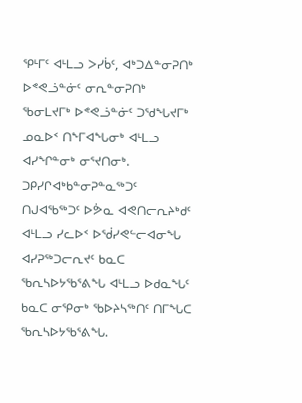ᕿᒻᒥᑦ ᐊᒻᒪᓗ ᐳᓯᑳᑦ, ᐊᒃᑐᐃᓐᓂᕈᑎᒃ ᐅᕝᕙᓘᓐᓃᑦ ᓂᕆᓐᓂᕈᑎᒃ ᖃᓂᒪᔪᒥᒃ ᐅᕝᕙᓘᓐᓃᑦ ᑐᖁᖓᔪᒥᒃ ᓄᓇᐅᑉ ᑎᖕᒥᐊᖓᓂᒃ ᐊᒻᒪᓗ ᐊᓯᖏᓐᓂᒃ ᓂᕐᔪᑎᓂᒃ. ᑐᑭᓯᒋᐊᒃᑲᓐᓂᕈᓐᓇᖅᑐᑦ ᑎᒍᐊᖃᖅᑐᑦ ᐅᕘᓇ ᐊᕙᑎᓕᕆᔨᒃᑯᑦ ᐊᒻᒪᓗ ᓯᓚᐅᑉ ᐅᖂᓯᕙᓪᓕᐊᓂᖓ ᐊᓯᕈᖅᑐᓕᕆᔪᑦ ᑲᓇᑕ ᖃᕆᓴᐅᔭᖃᕐᕕᖓ ᐊᒻᒪᓗ ᐅᑯᓇᖓᑦ ᑲᓇᑕ ᓂᕿᓂᒃ ᖃᐅᔨᓴᖅᑎᑦ ᑎᒥᖓᑕ ᖃᕆᓴᐅᔭᖃᕐᕕᖓ.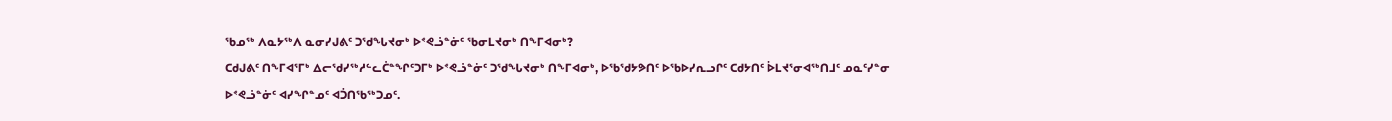ᖃᓄᖅ ᐱᓇᔭᖅᐱ ᓇᓂᓯᒍᕕᑦ ᑐᖁᖓᔪᓂᒃ ᐅᕝᕙᓘᓐᓃᑦ ᖃᓂᒪᔪᓂᒃ ᑎᖕᒥᐊᓂᒃ?
ᑕᑯᒍᕕᑦ ᑎᖕᒥᐊᕐᒥᒃ ᐃᓕᖁᓯᖅᓱᓪᓚᑖᓐᖏᑦᑐᒥᒃ ᐅᕝᕙᓘᓐᓃᑦ ᑐᖁᖓᔪᓂᒃ ᑎᖕᒥᐊᓂᒃ, ᐅᖃᖁᔭᕗᑎᑦ ᐅᖃᐅᓯᕆᓗᒋᑦ ᑕᑯᔭᑎᑦ ᐆᒪᔪᕐᓂᐊᖅᑎᒧᑦ ᓄᓇᑦᓯᓐᓂ ᐅᕝᕙᓘᓐᓃᑦ ᐊᓯᖏᓐᓄᑦ ᐊᑑᑎᖃᖅᑐᓄᑦ.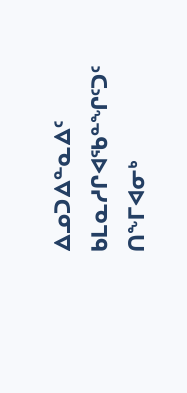ᐃᓄᑐᐃᓐᓇᐃᑦ ᑲᒪᓇᓱᒋᐊᖃᓐᖏᑦᑐᑦ ᑎᖕᒥᐊᓂᒃ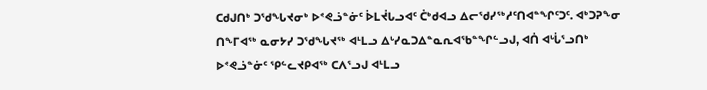ᑕᑯᒍᑎᒃ ᑐᖁᖓᔪᓂᒃ ᐅᕝᕙᓘᓐᓃᑦ ᐆᒪᔫᒐᓗᐊᑦ ᑖᒃᑯᐊᓗ ᐃᓕᖁᓯᖅᓱᑦᑎᐊᓐᖏᑦᑐᑦ. ᐊᒃᑐᕈᖕᓂ ᑎᖕᒥᐊᖅ ᓇᓂᔭᓯ ᑐᖁᖓᔪᖅ ᐊᒻᒪᓗ ᐃᒡᓯᓇᑐᐃᓐᓇᕆᐊᖃᓐᖏᓪᓗᒍ, ᐊᑏ ᐊᒡᒑᕐᓗᑎᒃ ᐅᕝᕙᓘᓐᓃᑦ ᕿᓪᓚᔪᑭᐊᖅ ᑕᐱᕐᓗᒍ ᐊᒻᒪᓗ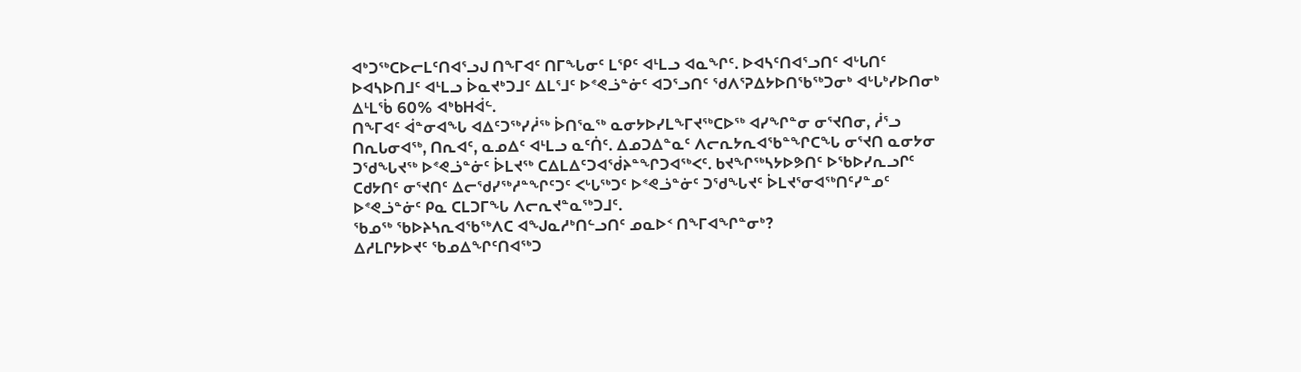ᐊᒃᑐᖅᑕᐅᓕᒪᑦᑎᐊᕐᓗᒍ ᑎᖕᒥᐊᑦ ᑎᒥᖓᓂᑦ ᒪᕿᑦ ᐊᒻᒪᓗ ᐊᓇᖏᑦ. ᐅᐊᓴᑦᑎᐊᕐᓗᑎᑦ ᐊᒡᒐᑎᑦ ᐅᐊᓴᐅᑎᒧᑦ ᐊᒻᒪᓗ ᐆᓇᔪᒃᑐᒧᑦ ᐃᒪᕐᒧᑦ ᐅᕝᕙᓘᓐᓃᑦ ᐊᑐᕐᓗᑎᑦ ᖁᐱᕐᕈᐃᔭᐅᑎᖃᖅᑐᓂᒃ ᐊᒡᒐᒃᓯᐅᑎᓂᒃ ᐃᒻᒪᖄ 60% ᐊᒃᑲᕼᐋᓪ.
ᑎᖕᒥᐊᑦ ᐋᓐᓂᐊᖓ ᐊᐃᑦᑐᖅᓯᓲᖅ ᐆᑎᕐᓇᖅ ᓇᓂᔭᐅᓯᒪᖕᒥᔪᖅᑕᐅᖅ ᐊᓯᖏᓐᓂ ᓂᕐᔪᑎᓂ, ᓲᕐᓗ ᑎᕆᒐᓂᐊᖅ, ᑎᕆᐊᑦ, ᓇᓄᐃᑦ ᐊᒻᒪᓗ ᓇᑦᑏᑦ. ᐃᓄᑐᐃᓐᓇᑦ ᐱᓕᕆᔭᕆᐊᖃᓐᖏᑕᖓ ᓂᕐᔪᑎ ᓇᓂᔭᓂ ᑐᖁᖓᔪᖅ ᐅᕝᕙᓘᓐᓃᑦ ᐆᒪᔪᖅ ᑕᐃᒪᐃᑦᑐᐊᖂᔨᓐᖏᑐᐊᖅᐸᑦ. ᑲᔪᖏᖅᓴᔭᐅᕗᑎᑦ ᐅᖃᐅᓯᕆᓗᒋᑦ ᑕᑯᔭᑎᑦ ᓂᕐᔪᑎᑦ ᐃᓕᖁᓯᖅᓱᓐᖏᑦᑐᑦ ᐸᒡᒐᖅᑐᑦ ᐅᕝᕙᓘᓐᓃᑦ ᑐᖁᖓᔪᑦ ᐆᒪᔪᕐᓂᐊᖅᑎᑦᓯᓐᓄᑦ ᐅᕝᕙᓘᓐᓃᑦ ᑭᓇ ᑕᒪᑐᒥᖓ ᐱᓕᕆᔪᓐᓇᖅᑐᒧᑦ.
ᖃᓄᖅ ᖃᐅᔨᓴᕆᐊᖃᖅᐱᑕ ᐊᖑᓇᓱᒃᑎᓪᓗᑎᑦ ᓄᓇᐅᑉ ᑎᖕᒥᐊᖏᓐᓂᒃ?
ᐃᓱᒪᒋᔭᐅᔪᑦ ᖃᓄᐃᖏᑦᑎᐊᖅᑐ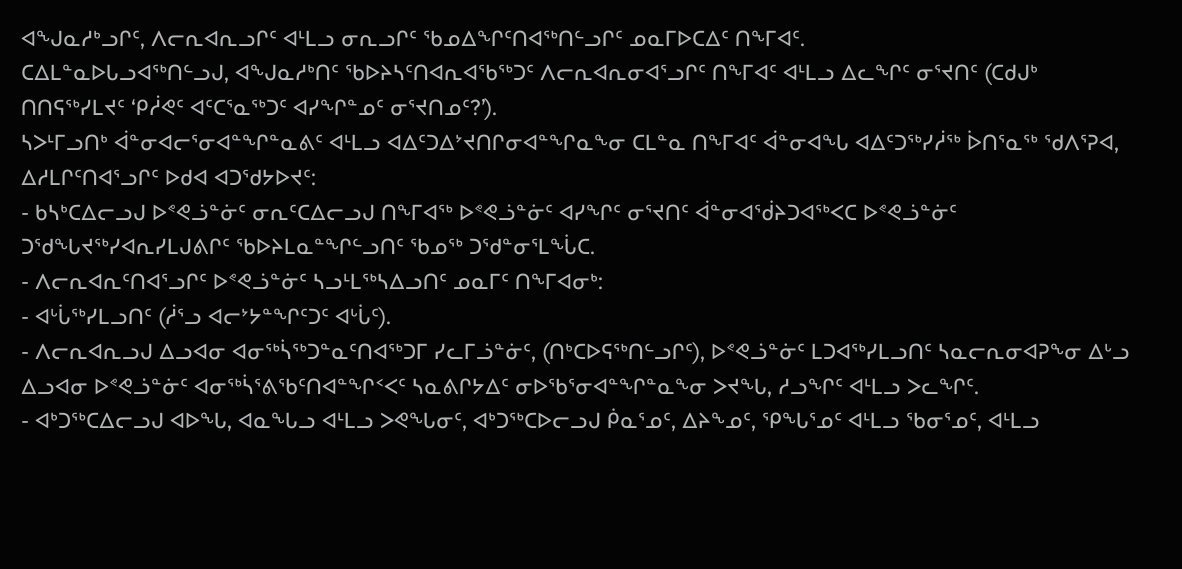ᐊᖑᓇᓱᒃᓗᒋᑦ, ᐱᓕᕆᐊᕆᓗᒋᑦ ᐊᒻᒪᓗ ᓂᕆᓗᒋᑦ ᖃᓄᐃᖏᑦᑎᐊᖅᑎᓪᓗᒋᑦ ᓄᓇᒥᐅᑕᐃᑦ ᑎᖕᒥᐊᑦ.
ᑕᐃᒪᓐᓇᐅᒐᓗᐊᖅᑎᓪᓗᒍ, ᐊᖑᓇᓱᒃᑎᑦ ᖃᐅᔨᓴᑦᑎᐊᕆᐊᖃᖅᑐᑦ ᐱᓕᕆᐊᕆᓂᐊᕐᓗᒋᑦ ᑎᖕᒥᐊᑦ ᐊᒻᒪᓗ ᐃᓚᖏᑦ ᓂᕐᔪᑎᑦ (ᑕᑯᒍᒃ ᑎᑎᕋᖅᓯᒪᔪᑦ ‘ᑭᓲᕙᑦ ᐊᑦᑕᕐᓇᖅᑐᑦ ᐊᓯᖏᓐᓄᑦ ᓂᕐᔪᑎᓄᑦ?’).
ᓴᐳᒻᒥᓗᑎᒃ ᐋᓐᓂᐊᓕᕐᓂᐊᓐᖏᓐᓇᕕᑦ ᐊᒻᒪᓗ ᐊᐃᑦᑐᐃᔾᔪᑎᒋᓂᐊᓐᖏᓇᖕᓂ ᑕᒪᓐᓇ ᑎᖕᒥᐊᑦ ᐋᓐᓂᐊᖓ ᐊᐃᑦᑐᖅᓯᓲᖅ ᐆᑎᕐᓇᖅ ᖁᐱᕐᕈᐊ, ᐃᓱᒪᒋᑦᑎᐊᕐᓗᒋᑦ ᐅᑯᐊ ᐊᑐᖁᔭᐅᔪᑦ:
- ᑲᓴᒃᑕᐃᓕᓗᒍ ᐅᕝᕙᓘᓐᓃᑦ ᓂᕆᑦᑕᐃᓕᓗᒍ ᑎᖕᒥᐊᖅ ᐅᕝᕙᓘᓐᓃᑦ ᐊᓯᖏᑦ ᓂᕐᔪᑎᑦ ᐋᓐᓂᐊᖂᔨᑐᐊᖅᐸᑕ ᐅᕝᕙᓘᓐᓃᑦ ᑐᖁᖓᔪᖅᓯᐊᕆᓯᒪᒍᕕᒋᑦ ᖃᐅᔨᒪᓇᓐᖏᓪᓗᑎᑦ ᖃᓄᖅ ᑐᖁᓐᓂᕐᒪᖔᑕ.
- ᐱᓕᕆᐊᕆᑦᑎᐊᕐᓗᒋᑦ ᐅᕝᕙᓘᓐᓃᑦ ᓴᓗᒻᒪᖅᓴᐃᓗᑎᑦ ᓄᓇᒥᑦ ᑎᖕᒥᐊᓂᒃ:
- ᐊᒡᒑᖅᓯᒪᓗᑎᑦ (ᓲᕐᓗ ᐊᓕᔾᔭᓐᖏᑦᑐᑦ ᐊᒡᒑᑦ).
- ᐱᓕᕆᐊᕆᓗᒍ ᐃᓗᐊᓂ ᐊᓂᖅᓵᖅᑐᓐᓇᑦᑎᐊᖅᑐᒥ ᓯᓚᒥᓘᓐᓃᑦ, (ᑎᒃᑕᐅᕋᖅᑎᓪᓗᒋᑦ), ᐅᕝᕙᓘᓐᓃᑦ ᒪᑐᐊᖅᓯᒪᓗᑎᑦ ᓴᓇᓕᕆᓂᐊᕈᖕᓂ ᐃᒡᓗ ᐃᓗᐊᓂ ᐅᕝᕙᓘᓐᓃᑦ ᐊᓂᖅᓵᕐᕕᖃᑦᑎᐊᓐᖏᑉᐸᑦ ᓴᓇᕕᒋᔭᐃᑦ ᓂᐅᖃᕐᓂᐊᓐᖏᓐᓇᖕᓂ ᐳᔪᖓ, ᓱᓗᖏᑦ ᐊᒻᒪᓗ ᐳᓚᖏᑦ.
- ᐊᒃᑐᖅᑕᐃᓕᓗᒍ ᐊᐅᖓ, ᐊᓇᖓᓗ ᐊᒻᒪᓗ ᐳᕙᖓᓂᑦ, ᐊᒃᑐᖅᑕᐅᓕᓗᒍ ᑮᓇᕐᓄᑦ, ᐃᔨᖕᓄᑦ, ᕿᖓᕐᓄᑦ ᐊᒻᒪᓗ ᖃᓂᕐᓄᑦ, ᐊᒻᒪᓗ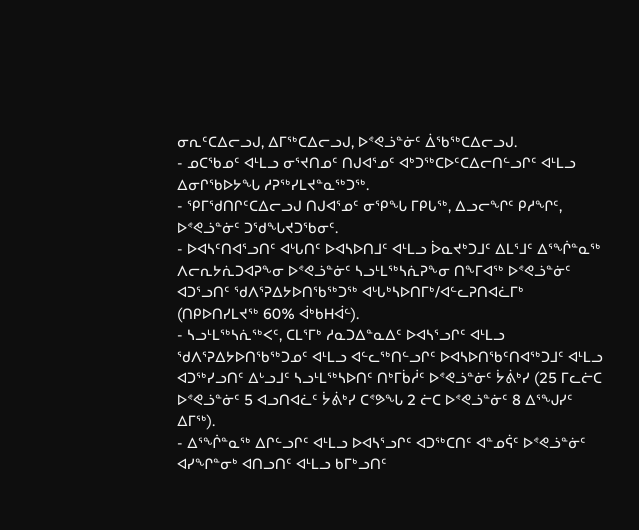ᓂᕆᑦᑕᐃᓕᓗᒍ, ᐃᒥᖅᑕᐃᓕᓗᒍ, ᐅᕝᕙᓘᓐᓃᑦ ᐄᖃᖅᑕᐃᓕᓗᒍ.
- ᓄᑕᖃᓄᑦ ᐊᒻᒪᓗ ᓂᕐᔪᑎᓄᑦ ᑎᒍᐊᕐᓄᑦ ᐊᒃᑐᖅᑕᐅᑦᑕᐃᓕᑎᓪᓗᒋᑦ ᐊᒻᒪᓗ ᐃᓂᒋᖃᐅᔭᖓ ᓱᕈᖅᓯᒪᔪᓐᓇᖅᑐᖅ.
- ᕿᒥᖁᑎᒋᑦᑕᐃᓕᓗᒍ ᑎᒍᐊᕐᓄᑦ ᓂᕿᖓ ᒥᑭᒐᖅ, ᐃᓗᓕᖏᑦ ᑭᓱᖏᑦ, ᐅᕝᕙᓘᓐᓃᑦ ᑐᖁᖓᔪᑐᖃᓂᑦ.
- ᐅᐊᓴᑦᑎᐊᕐᓗᑎᑦ ᐊᒡᒐᑎᑦ ᐅᐊᓴᐅᑎᒧᑦ ᐊᒻᒪᓗ ᐆᓇᔪᒃᑐᒧᑦ ᐃᒪᕐᒧᑦ ᐃᕐᖐᓐᓇᖅ ᐱᓕᕆᔭᕇᑐᐊᕈᖕᓂ ᐅᕝᕙᓘᓐᓃᑦ ᓴᓗᒻᒪᖅᓴᕇᕈᖕᓂ ᑎᖕᒥᐊᖅ ᐅᕝᕙᓘᓐᓃᑦ ᐊᑐᕐᓗᑎᑦ ᖁᐱᕐᕈᐃᔭᐅᑎᖃᖅᑐᖅ ᐊᒡᒐᒃᓴᐅᑎᒥᒃ/ᐊᓪᓚᕈᑎᐊᓛᒥᒃ (ᑎᑭᐅᑎᓯᒪᔪᖅ 60% ᐋᒃᑲᕼᐋᓪ).
- ᓴᓗᒻᒪᖅᓴᕇᖅᐸᑦ, ᑕᒪᕐᒥᒃ ᓱᓇᑐᐃᓐᓇᐃᑦ ᐅᐊᓴᕐᓗᒋᑦ ᐊᒻᒪᓗ ᖁᐱᕐᕈᐃᔭᐅᑎᖃᖅᑐᓄᑦ ᐊᒻᒪᓗ ᐊᓪᓚᖅᑎᓪᓗᒋᑦ ᐅᐊᓴᐅᑎᖃᑦᑎᐊᖅᑐᒧᑦ ᐊᒻᒪᓗ ᐊᑐᖅᓯᓗᑎᑦ ᐃᒡᓗᒧᑦ ᓴᓗᒻᒪᖅᓴᐅᑎᑦ ᑎᒃᒥᑳᓲᑦ ᐅᕝᕙᓘᓐᓃᑦ ᔮᕖᒃᓯ (25 ᒥᓚᓖᑕ ᐅᕝᕙᓘᓐᓃᑦ 5 ᐊᓗᑎᐊᓛᑦ ᔮᕖᒃᓯ ᑕᕝᕗᖓ 2 ᓖᑕ ᐅᕝᕙᓘᓐᓃᑦ 8 ᐃᕐᖑᓯᑦ ᐃᒥᖅ).
- ᐃᕐᖐᓐᓇᖅ ᐃᒋᓪᓗᒋᑦ ᐊᒻᒪᓗ ᐅᐊᓴᕐᓗᒋᑦ ᐊᑐᖅᑕᑎᑦ ᐊᓐᓄᕌᑦ ᐅᕝᕙᓘᓐᓃᑦ ᐊᓯᖏᓐᓂᒃ ᐊᑎᓗᑎᑦ ᐊᒻᒪᓗ ᑲᒥᒃᓗᑎᑦ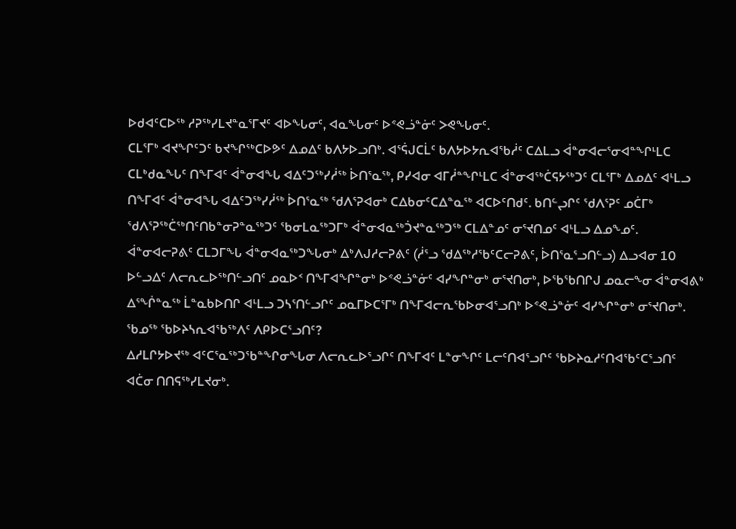ᐅᑯᐊᑦᑕᐅᖅ ᓱᕈᖅᓯᒪᔪᓐᓇᕐᒥᔪᑦ ᐊᐅᖓᓂᑦ, ᐊᓇᖓᓂᑦ ᐅᕝᕙᓘᓐᓃᑦ ᐳᕙᖓᓂᑦ.
ᑕᒪᕐᒥᒃ ᐊᔪᖏᑦᑐᑦ ᑲᔪᖏᖅᑕᐅᕗᑦ ᐃᓄᐃᑦ ᑲᐱᔭᐅᓗᑎᒃ. ᐊᕐᕌᒍᑕᒫᑦ ᑲᐱᔭᐅᔭᕆᐊᖃᓲᑦ ᑕᐃᒪᓗ ᐋᓐᓂᐊᓕᕐᓂᐊᓐᖏᒻᒪᑕ ᑕᒪᒃᑯᓇᖓᑦ ᑎᖕᒥᐊᑦ ᐋᓐᓂᐊᖓ ᐊᐃᑦᑐᖅᓯᓲᖅ ᐆᑎᕐᓇᖅ, ᑭᓯᐊᓂ ᐊᒥᓲᓐᖏᒻᒪᑕ ᐋᓐᓂᐊᖅᑖᕋᔭᖅᑐᑦ ᑕᒪᕐᒥᒃ ᐃᓄᐃᑦ ᐊᒻᒪᓗ ᑎᖕᒥᐊᑦ ᐋᓐᓂᐊᖓ ᐊᐃᑦᑐᖅᓯᓲᖅ ᐆᑎᕐᓇᖅ ᖁᐱᕐᕈᐊᓂᒃ ᑕᐃᑲᓂᑦᑕᐃᓐᓇᖅ ᐊᑕᐅᑦᑎᑯᑦ. ᑲᑎᓪᖢᒋᑦ ᖁᐱᕐᕈᑦ ᓄᑖᒥᒃ ᖁᐱᕐᕈᖅᑖᖅᑎᑦᑎᑲᓐᓂᕈᓐᓇᖅᑐᑦ ᖃᓂᒪᓇᖅᑐᒥᒃ ᐋᓐᓂᐊᓇᖅᑑᔪᓐᓇᖅᑐᖅ ᑕᒪᐃᓐᓄᑦ ᓂᕐᔪᑎᓄᑦ ᐊᒻᒪᓗ ᐃᓄᖕᓄᑦ.
ᐋᓐᓂᐊᓕᕈᕕᑦ ᑕᒪᑐᒥᖓ ᐋᓐᓂᐊᓇᖅᑐᖓᓂᒃ ᐃᒃᐱᒍᓱᓕᕈᕕᑦ (ᓲᕐᓗ ᖁᐃᖅᓱᖃᑦᑕᓕᕈᕕᑦ, ᐆᑎᕐᓇᕐᓗᑎᓪᓗ) ᐃᓗᐊᓂ 10 ᐅᓪᓗᐃᑦ ᐱᓕᕆᓚᐅᖅᑎᓪᓗᑎᑦ ᓄᓇᐅᑉ ᑎᖕᒥᐊᖏᓐᓂᒃ ᐅᕝᕙᓘᓐᓃᑦ ᐊᓯᖏᓐᓂᒃ ᓂᕐᔪᑎᓂᒃ, ᐅᖃᖃᑎᒋᒍ ᓄᓇᓕᖕᓂ ᐋᓐᓂᐊᕕᒃ ᐃᕐᖐᓐᓇᖅ ᒫᓐᓇᑲᐅᑎᒋ ᐊᒻᒪᓗ ᑐᓴᕐᑎᓪᓗᒋᑦ ᓄᓇᒥᐅᑕᕐᒥᒃ ᑎᖕᒥᐊᓕᕆᖃᐅᓂᐊᕐᓗᑎᒃ ᐅᕝᕙᓘᓐᓃᑦ ᐊᓯᖏᓐᓂᒃ ᓂᕐᔪᑎᓂᒃ.
ᖃᓄᖅ ᖃᐅᔨᓴᕆᐊᖃᖅᐱᑦ ᐱᑭᐅᑕᕐᓗᑎᑦ?
ᐃᓱᒪᒋᔭᐅᔪᖅ ᐊᑦᑕᕐᓇᖅᑐᖃᓐᖏᓂᖓᓂ ᐱᓕᕆᓚᐅᕐᓗᒋᑦ ᑎᖕᒥᐊᑦ ᒪᓐᓂᖏᑦ ᒪᓕᑦᑎᐊᕐᓗᒋᑦ ᖃᐅᔨᓇᓱᑦᑎᐊᖃᑦᑕᕐᓗᑎᑦ ᐊᑖᓂ ᑎᑎᕋᖅᓯᒪᔪᓂᒃ.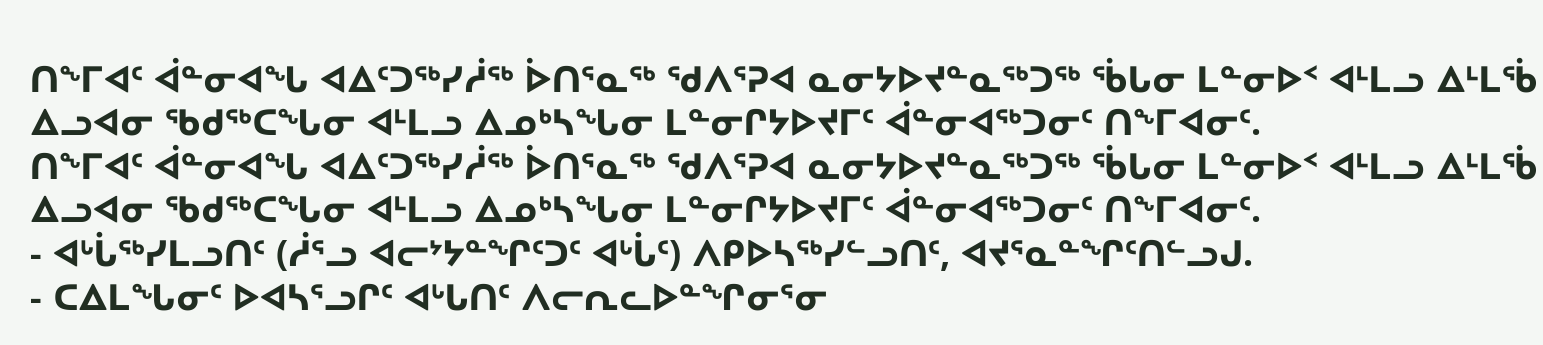ᑎᖕᒥᐊᑦ ᐋᓐᓂᐊᖓ ᐊᐃᑦᑐᖅᓯᓲᖅ ᐆᑎᕐᓇᖅ ᖁᐱᕐᕈᐊ ᓇᓂᔭᐅᔪᓐᓇᖅᑐᖅ ᖄᒐᓂ ᒪᓐᓂᐅᑉ ᐊᒻᒪᓗ ᐃᒻᒪᖄ ᐃᓗᐊᓂ ᖃᑯᖅᑕᖓᓂ ᐊᒻᒪᓗ ᐃᓄᒃᓴᖓᓂ ᒪᓐᓂᒋᔭᐅᔪᒥᑦ ᐋᓐᓂᐊᖅᑐᓂᑦ ᑎᖕᒥᐊᓂᑦ.
ᑎᖕᒥᐊᑦ ᐋᓐᓂᐊᖓ ᐊᐃᑦᑐᖅᓯᓲᖅ ᐆᑎᕐᓇᖅ ᖁᐱᕐᕈᐊ ᓇᓂᔭᐅᔪᓐᓇᖅᑐᖅ ᖄᒐᓂ ᒪᓐᓂᐅᑉ ᐊᒻᒪᓗ ᐃᒻᒪᖄ ᐃᓗᐊᓂ ᖃᑯᖅᑕᖓᓂ ᐊᒻᒪᓗ ᐃᓄᒃᓴᖓᓂ ᒪᓐᓂᒋᔭᐅᔪᒥᑦ ᐋᓐᓂᐊᖅᑐᓂᑦ ᑎᖕᒥᐊᓂᑦ.
- ᐊᒡᒑᖅᓯᒪᓗᑎᑦ (ᓲᕐᓗ ᐊᓕᔾᔭᓐᖏᑦᑐᑦ ᐊᒡᒑᑦ) ᐱᑭᐅᓴᖅᓯᓪᓗᑎᑦ, ᐊᔪᕐᓇᓐᖏᑦᑎᓪᓗᒍ.
- ᑕᐃᒪᖓᓂᑦ ᐅᐊᓴᕐᓗᒋᑦ ᐊᒡᒐᑎᑦ ᐱᓕᕆᓚᐅᓐᖏᓂᕐᓂ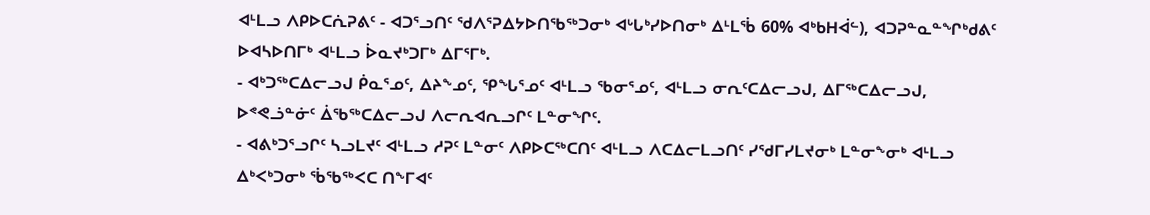ᐊᒻᒪᓗ ᐱᑭᐅᑕᕇᕈᕕᑦ - ᐊᑐᕐᓗᑎᑦ ᖁᐱᕐᕈᐃᔭᐅᑎᖃᖅᑐᓂᒃ ᐊᒡᒐᒃᓯᐅᑎᓂᒃ ᐃᒻᒪᖄ 60% ᐊᒃᑲᕼᐋᓪ), ᐊᑐᕈᓐᓇᓐᖏᒃᑯᕕᑦ ᐅᐊᓴᐅᑎᒥᒃ ᐊᒻᒪᓗ ᐆᓇᔪᒃᑐᒥᒃ ᐃᒥᕐᒥᒃ.
- ᐊᒃᑐᖅᑕᐃᓕᓗᒍ ᑮᓇᕐᓄᑦ, ᐃᔨᖕᓄᑦ, ᕿᖓᕐᓄᑦ ᐊᒻᒪᓗ ᖃᓂᕐᓄᑦ, ᐊᒻᒪᓗ ᓂᕆᑦᑕᐃᓕᓗᒍ, ᐃᒥᖅᑕᐃᓕᓗᒍ, ᐅᕝᕙᓘᓐᓃᑦ ᐄᖃᖅᑕᐃᓕᓗᒍ ᐱᓕᕆᐊᕆᓗᒋᑦ ᒪᓐᓂᖏᑦ.
- ᐊᕕᒃᑐᕐᓗᒋᑦ ᓴᓗᒪᔪᑦ ᐊᒻᒪᓗ ᓱᕈᑦ ᒪᓐᓂᑦ ᐱᑭᐅᑕᖅᑕᑎᑦ ᐊᒻᒪᓗ ᐱᑕᐃᓕᒪᓗᑎᑦ ᓯᖁᒥᓯᒪᔪᓂᒃ ᒪᓐᓂᖕᓂᒃ ᐊᒻᒪᓗ ᐃᒃᐸᒃᑐᓂᒃ ᖄᖃᖅᐸᑕ ᑎᖕᒥᐊᑦ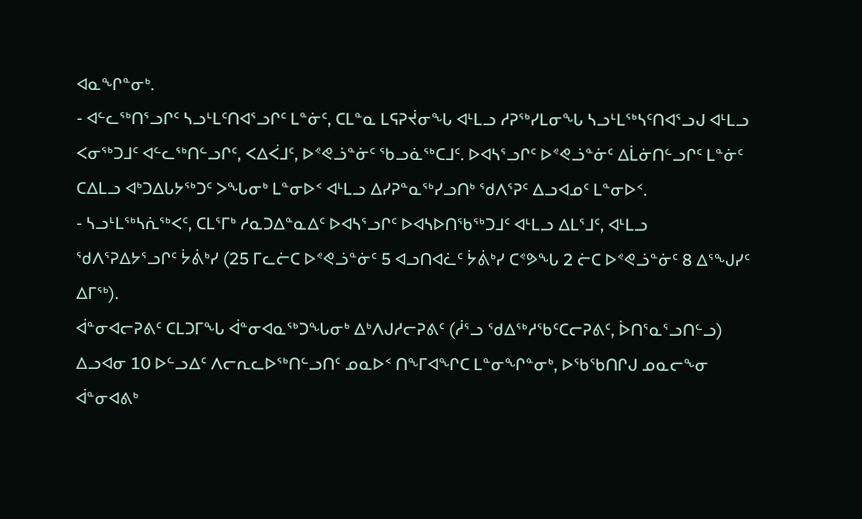ᐊᓇᖏᓐᓂᒃ.
- ᐊᓪᓚᖅᑎᕐᓗᒋᑦ ᓴᓗᒻᒪᑦᑎᐊᕐᓗᒋᑦ ᒪᓐᓃᑦ, ᑕᒪᓐᓇ ᒪᕋᕈᔫᓂᖓ ᐊᒻᒪᓗ ᓱᕈᖅᓯᒪᓂᖓ ᓴᓗᒻᒪᖅᓴᑦᑎᐊᕐᓗᒍ ᐊᒻᒪᓗ ᐸᓂᖅᑐᒧᑦ ᐊᓪᓚᖅᑎᓪᓗᒋᑦ, ᐸᐃᐹᒧᑦ, ᐅᕝᕙᓘᓐᓃᑦ ᖃᓗᓈᖅᑕᒧᑦ. ᐅᐊᓴᕐᓗᒋᑦ ᐅᕝᕙᓘᓐᓃᑦ ᐃᒫᓃᑎᓪᓗᒋᑦ ᒪᓐᓃᑦ ᑕᐃᒪᓗ ᐊᒃᑐᐃᒐᔭᖅᑐᑦ ᐳᖓᓂᒃ ᒪᓐᓂᐅᑉ ᐊᒻᒪᓗ ᐃᓯᕈᓐᓇᖅᓯᓗᑎᒃ ᖁᐱᕐᕈᑦ ᐃᓗᐊᓄᑦ ᒪᓐᓂᐅᑉ.
- ᓴᓗᒻᒪᖅᓴᕇᖅᐸᑦ, ᑕᒪᕐᒥᒃ ᓱᓇᑐᐃᓐᓇᐃᑦ ᐅᐊᓴᕐᓗᒋᑦ ᐅᐊᓴᐅᑎᖃᖅᑐᒧᑦ ᐊᒻᒪᓗ ᐃᒪᕐᒧᑦ, ᐊᒻᒪᓗ ᖁᐱᕐᕈᐃᔭᕐᓗᒋᑦ ᔮᕖᒃᓯ (25 ᒥᓚᓖᑕ ᐅᕝᕙᓘᓐᓃᑦ 5 ᐊᓗᑎᐊᓛᑦ ᔮᕖᒃᓯ ᑕᕝᕗᖓ 2 ᓖᑕ ᐅᕝᕙᓘᓐᓃᑦ 8 ᐃᕐᖑᓯᑦ ᐃᒥᖅ).
ᐋᓐᓂᐊᓕᕈᕕᑦ ᑕᒪᑐᒥᖓ ᐋᓐᓂᐊᓇᖅᑐᖓᓂᒃ ᐃᒃᐱᒍᓱᓕᕈᕕᑦ (ᓲᕐᓗ ᖁᐃᖅᓱᖃᑦᑕᓕᕈᕕᑦ, ᐆᑎᕐᓇᕐᓗᑎᓪᓗ) ᐃᓗᐊᓂ 10 ᐅᓪᓗᐃᑦ ᐱᓕᕆᓚᐅᖅᑎᓪᓗᑎᑦ ᓄᓇᐅᑉ ᑎᖕᒥᐊᖏᑕ ᒪᓐᓂᖏᓐᓂᒃ, ᐅᖃᖃᑎᒋᒍ ᓄᓇᓕᖕᓂ ᐋᓐᓂᐊᕕᒃ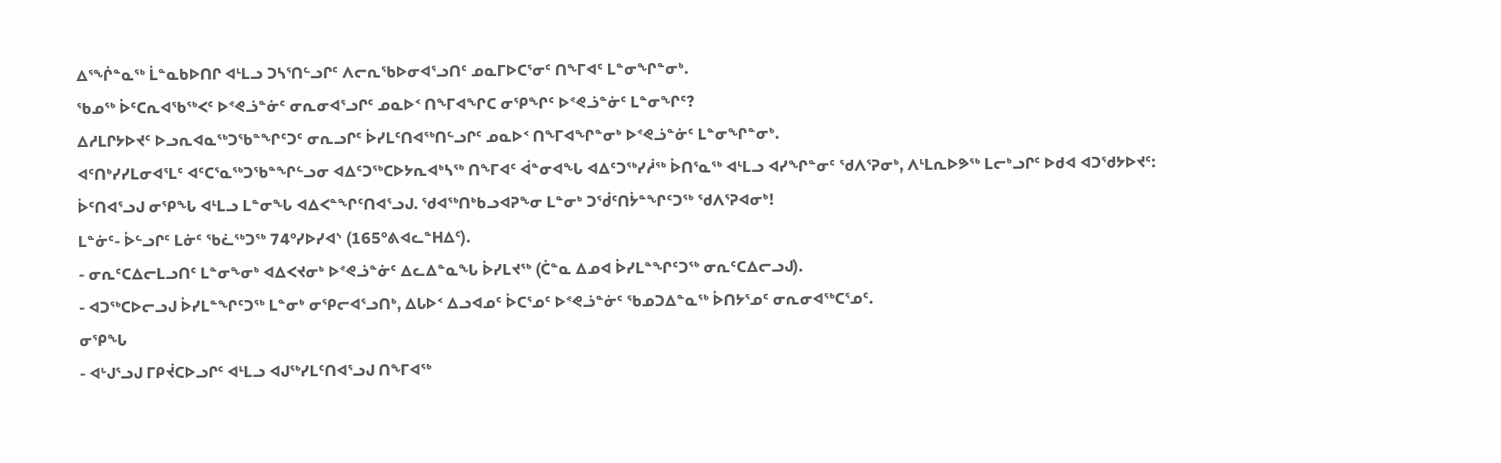ᐃᕐᖐᓐᓇᖅ ᒫᓐᓇᑲᐅᑎᒋ ᐊᒻᒪᓗ ᑐᓴᕐᑎᓪᓗᒋᑦ ᐱᓕᕆᖃᐅᓂᐊᕐᓗᑎᑦ ᓄᓇᒥᐅᑕᕐᓂᑦ ᑎᖕᒥᐊᑦ ᒪᓐᓂᖏᓐᓂᒃ.
ᖃᓄᖅ ᐆᑦᑕᕆᐊᖃᖅᐸᑦ ᐅᕝᕙᓘᓐᓃᑦ ᓂᕆᓂᐊᕐᓗᒋᑦ ᓄᓇᐅᑉ ᑎᖕᒥᐊᖏᑕ ᓂᕿᖏᑦ ᐅᕝᕙᓘᓐᓃᑦ ᒪᓐᓂᖏᑦ?
ᐃᓱᒪᒋᔭᐅᔪᑦ ᐅᓗᕆᐊᓇᖅᑐᖃᓐᖏᑦᑐᑦ ᓂᕆᓗᒋᑦ ᐆᓯᒪᑦᑎᐊᖅᑎᓪᓗᒋᑦ ᓄᓇᐅᑉ ᑎᖕᒥᐊᖏᓐᓂᒃ ᐅᕝᕙᓘᓐᓃᑦ ᒪᓐᓂᖏᓐᓂᒃ.
ᐊᑦᑎᒃᓯᓯᒪᓂᐊᕐᒪᑦ ᐊᑦᑕᕐᓇᖅᑐᖃᓐᖏᓪᓗᓂ ᐊᐃᑦᑐᖅᑕᐅᔭᕆᐊᒃᓴᖅ ᑎᖕᒥᐊᑦ ᐋᓐᓂᐊᖓ ᐊᐃᑦᑐᖅᓯᓲᖅ ᐆᑎᕐᓇᖅ ᐊᒻᒪᓗ ᐊᓯᖏᓐᓂᑦ ᖁᐱᕐᕈᓂᒃ, ᐱᒻᒪᕆᐅᕗᖅ ᒪᓕᒃᓗᒋᑦ ᐅᑯᐊ ᐊᑐᖁᔭᐅᔪᑦ:
ᐆᑦᑎᐊᕐᓗᒍ ᓂᕿᖓ ᐊᒻᒪᓗ ᒪᓐᓂᖓ ᐊᐃᐸᓐᖏᑦᑎᐊᕐᓗᒍ. ᖁᐊᖅᑎᒃᑲᓗᐊᕈᖕᓂ ᒪᓐᓂᒃ ᑐᖂᑦᑎᔮᓐᖏᑦᑐᖅ ᖁᐱᕐᕈᐊᓂᒃ!
ᒪᓐᓃᑦ- ᐆᓪᓗᒋᑦ ᒪᓃᑦ ᖃᓛᖅᑐᖅ 74°ᓯᐅᓯᐊᔅ (165°ᕕᐊᓚᓐᕼᐃᑦ).
- ᓂᕆᑦᑕᐃᓕᒪᓗᑎᑦ ᒪᓐᓂᖕᓂᒃ ᐊᐃᐸᔪᓂᒃ ᐅᕝᕙᓘᓐᓃᑦ ᐃᓚᐃᓐᓇᖓ ᐆᓯᒪᔪᖅ (ᑖᓐᓇ ᐃᓄᐊ ᐆᓯᒪᓐᖏᑦᑐᖅ ᓂᕆᑦᑕᐃᓕᓗᒍ).
- ᐊᑐᖅᑕᐅᓕᓗᒍ ᐆᓯᒪᓐᖏᑦᑐᖅ ᒪᓐᓂᒃ ᓂᕿᓕᐊᕐᓗᑎᒃ, ᐃᒐᐅᑉ ᐃᓗᐊᓄᑦ ᐆᑕᕐᓄᑦ ᐅᕝᕙᓘᓐᓃᑦ ᖃᓄᑐᐃᓐᓇᖅ ᐆᑎᔭᕐᓄᑦ ᓂᕆᓂᐊᖅᑕᕐᓄᑦ.
ᓂᕿᖓ
- ᐊᒡᒍᕐᓗᒍ ᒥᑭᔫᑕᐅᓗᒋᑦ ᐊᒻᒪᓗ ᐊᒍᖅᓯᒪᑦᑎᐊᕐᓗᒍ ᑎᖕᒥᐊᖅ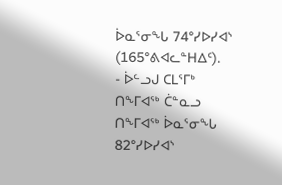ᐆᓇᕐᓂᖓ 74°ᓯᐅᓯᐊᔅ (165°ᕕᐊᓚᓐᕼᐃᑦ).
- ᐆᓪᓗᒍ ᑕᒪᕐᒥᒃ ᑎᖕᒥᐊᖅ ᑖᓐᓇᓗ ᑎᖕᒥᐊᖅ ᐆᓇᕐᓂᖓ 82°ᓯᐅᓯᐊᔅ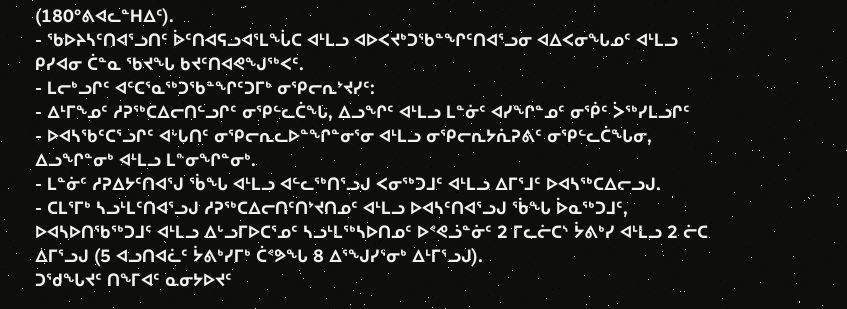(180°ᕕᐊᓚᓐᕼᐃᑦ).
- ᖃᐅᔨᓴᑦᑎᐊᕐᓗᑎᑦ ᐆᑦᑎᐊᕋᓗᐊᕐᒪᖔᑕ ᐊᒻᒪᓗ ᐊᐅᐸᔪᒃᑐᖃᓐᖏᑦᑎᐊᕐᓗᓂ ᐊᐃᐸᓂᖓᓄᑦ ᐊᒻᒪᓗ ᑭᓯᐊᓂ ᑖᓐᓇ ᖃᔪᖓ ᑲᔪᑦᑎᐊᕙᖑᖅᐸᑦ.
- ᒪᓕᒃᓗᒋᑦ ᐊᑦᑕᕐᓇᖅᑐᖃᓐᖏᑦᑐᒥᒃ ᓂᕿᓕᕆᔾᔪᓯᑦ:
- ᐃᒻᒥᖕᓄᑦ ᓱᕈᖅᑕᐃᓕᑎᓪᓗᒋᑦ ᓂᕿᓪᓚᑖᖓ, ᐃᓗᖏᑦ ᐊᒻᒪᓗ ᒪᓐᓃᑦ ᐊᓯᖏᓐᓄᑦ ᓂᖀᑦ ᐴᖅᓯᒪᓗᒋᑦ
- ᐅᐊᓴᖃᑦᑕᕐᓗᒋᑦ ᐊᒡᒐᑎᑦ ᓂᕿᓕᕆᓚᐅᓐᖏᓐᓂᕐᓂ ᐊᒻᒪᓗ ᓂᕿᓕᕆᔭᕇᕈᕕᑦ ᓂᕿᓪᓚᑖᖓᓂ, ᐃᓗᖏᓐᓂᒃ ᐊᒻᒪᓗ ᒪᓐᓂᖏᓐᓂᒃ.
- ᒪᓐᓃᑦ ᓱᕈᐃᔭᑦᑎᐊᕐᒍ ᖄᖓ ᐊᒻᒪᓗ ᐊᓪᓚᖅᑎᕐᓗᒍ ᐸᓂᖅᑐᒧᑦ ᐊᒻᒪᓗ ᐃᒥᕐᒧᑦ ᐅᐊᓴᖅᑕᐃᓕᓗᒍ.
- ᑕᒪᕐᒥᒃ ᓴᓗᒻᒪᑦᑎᐊᕐᓗᒍ ᓱᕈᖅᑕᐃᓕᑎᑦᑎᔾᔪᑎᓄᑦ ᐊᒻᒪᓗ ᐅᐊᓴᑦᑎᐊᕐᓗᒍ ᖄᖓ ᐆᓇᖅᑐᒧᑦ, ᐅᐊᓴᐅᑎᖃᖅᑐᒧᑦ ᐊᒻᒪᓗ ᐃᒡᓗᒥᐅᑕᕐᓄᑦ ᓴᓗᒻᒪᖅᓴᐅᑎᓄᑦ ᐅᕝᕙᓘᓐᓃᑦ 2 ᒥᓚᓖᑕᔅ ᔮᕕᒃᓯ ᐊᒻᒪᓗ 2 ᓖᑕ ᐃᒥᕐᓗᒍ (5 ᐊᓗᑎᐊᓛᑦ ᔮᕕᒃᓯᒥᒃ ᑖᕝᕗᖓ 8 ᐃᕐᖑᓯᕐᓂᒃ ᐃᒻᒥᕐᓗᒍ).
ᑐᖁᖓᔪᑦ ᑎᖕᒥᐊᑦ ᓇᓂᔭᐅᔪᑦ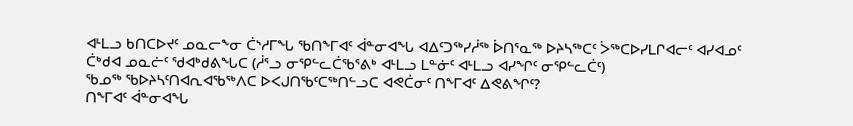ᐊᒻᒪᓗ ᑲᑎᑕᐅᔪᑦ ᓄᓇᓕᖕᓂ ᑖᔅᓱᒥᖓ ᖃᑎᖕᒥᐊᑦ ᐋᓐᓂᐊᖓ ᐊᐃᑦᑐᖅᓯᓲᖅ ᐆᑎᕐᓇᖅ ᐅᔨᓴᖅᑕᑦ ᐴᖅᑕᐅᓯᒪᒋᐊᓕᑦ ᐊᓯᐊᓄᑦ ᑖᒃᑯᐊ ᓄᓇᓖᑦ ᖁᐊᒃᑯᕕᖓᑕ (ᓲᕐᓗ ᓂᕿᓪᓚᑖᖃᕐᕕᒃ ᐊᒻᒪᓗ ᒪᓐᓃᑦ ᐊᒻᒪᓗ ᐊᓯᖏᑦ ᓂᕿᓪᓚᑖᑦ)
ᖃᓄᖅ ᖃᐅᔨᓴᑦᑎᐊᕆᐊᖃᖅᐱᑕ ᐅᐸᒍᑎᖃᑦᑕᖅᑎᓪᓗᑕ ᐊᕙᑖᓂᑦ ᑎᖕᒥᐊᑦ ᐃᕙᕕᖏᑦ?
ᑎᖕᒥᐊᑦ ᐋᓐᓂᐊᖓ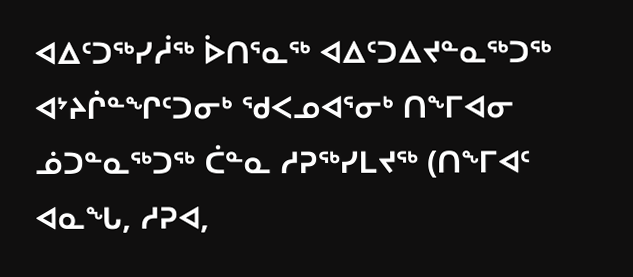ᐊᐃᑦᑐᖅᓯᓲᖅ ᐆᑎᕐᓇᖅ ᐊᐃᑦᑐᐃᔪᓐᓇᖅᑐᖅ ᐊᔾᔨᒌᓐᖏᑦᑐᓂᒃ ᖁᐸᓄᐊᕐᓂᒃ ᑎᖕᒥᐊᓂ ᓅᑐᓐᓇᖅᑐᖅ ᑖᓐᓇ ᓱᕈᖅᓯᒪᔪᖅ (ᑎᖕᒥᐊᑦ ᐊᓇᖓ, ᓱᕈᐊ,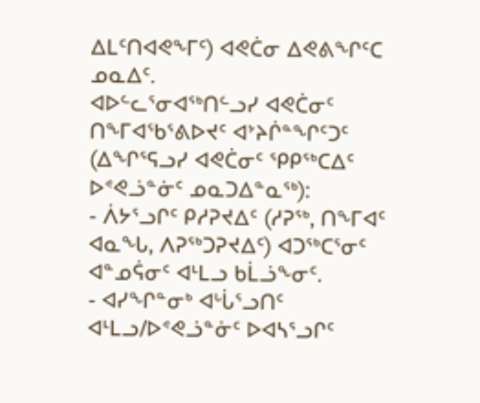ᐃᒪᑦᑎᐊᕙᖕᒥᑦ) ᐊᕙᑖᓂ ᐃᕙᕕᖏᑦᑕ ᓄᓇᐃᑦ.
ᐊᐅᓪᓚᕐᓂᐊᖅᑎᓪᓗᓯ ᐊᕙᑖᓂᑦ ᑎᖕᒥᐊᖃᕐᕕᐅᔪᑦ ᐊᔾᔨᒌᓐᖏᑦᑐᑦ (ᐃᖏᕐᕋᓗᓯ ᐊᕙᑖᓂᑦ ᕿᑭᖅᑕᐃᑦ ᐅᕝᕙᓘᓐᓃᑦ ᓄᓇᑐᐃᓐᓇᖅ):
- ᐲᔭᕐᓗᒋᑦ ᑭᓱᕈᔪᐃᑦ (ᓱᕈᖅ, ᑎᖕᒥᐊᑦ ᐊᓇᖓ, ᐱᕈᖅᑐᕈᔪᐃᑦ) ᐊᑐᖅᑕᕐᓂᑦ ᐊᓐᓄᕌᓂᑦ ᐊᒻᒪᓗ ᑲᒫᓘᖕᓂᑦ.
- ᐊᓯᖏᓐᓂᒃ ᐊᒡᒑᕐᓗᑎᑦ ᐊᒻᒪᓗ/ᐅᕝᕙᓘᓐᓃᑦ ᐅᐊᓴᕐᓗᒋᑦ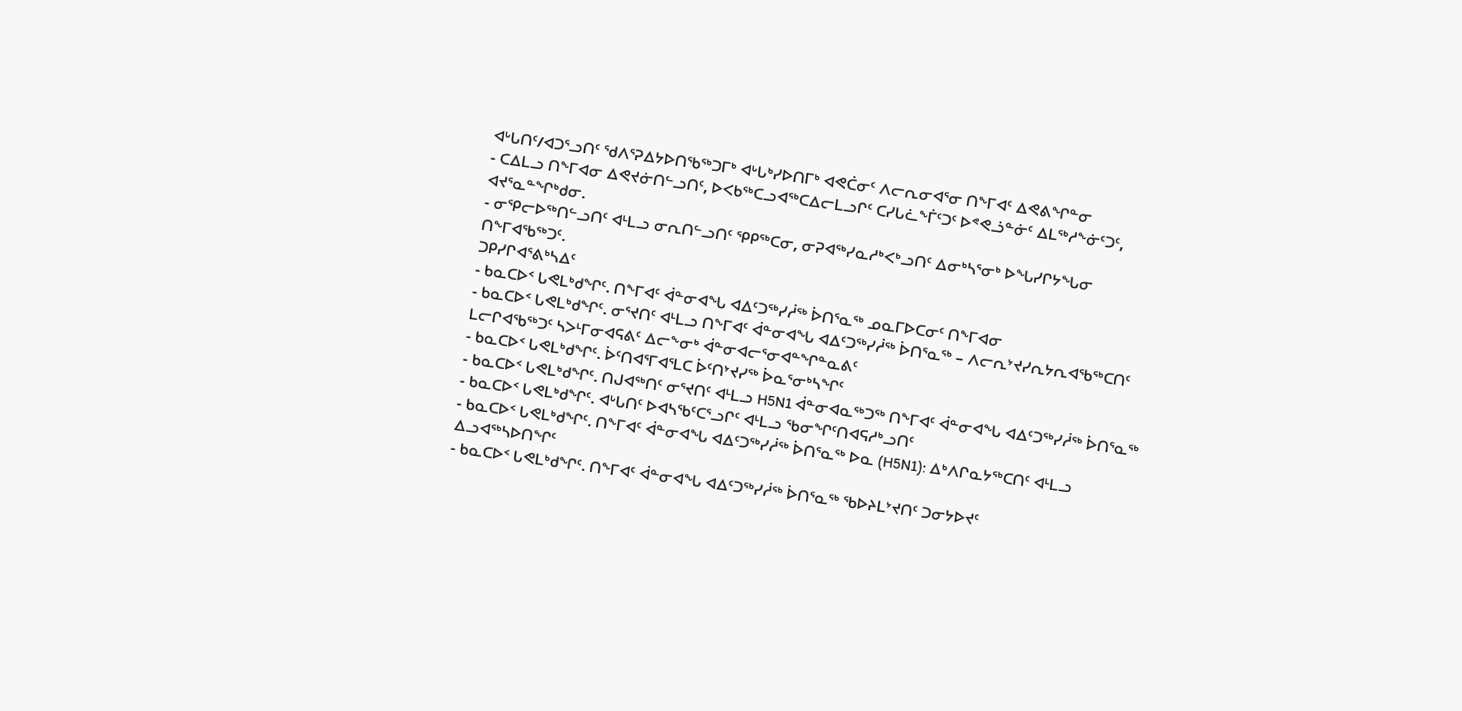ᐊᒡᒐᑎᑦ/ᐊᑐᕐᓗᑎᑦ ᖁᐱᕐᕈᐃᔭᐅᑎᖃᖅᑐᒥᒃ ᐊᒡᒐᒃᓯᐅᑎᒥᒃ ᐊᕙᑖᓂᑦ ᐱᓕᕆᓂᐊᕐᓂ ᑎᖕᒥᐊᑦ ᐃᕙᕕᖏᓐᓂ
- ᑕᐃᒪᓗ ᑎᖕᒥᐊᓂ ᐃᕙᔪᓃᑎᓪᓗᑎᑦ, ᐅᐸᑲᖅᑕᓗᐊᖅᑕᐃᓕᒪᓗᒋᑦ ᑕᓯᒐᓛᖕᒦᑦᑐᑦ ᐅᕝᕙᓘᓐᓃᑦ ᐃᒪᖅᓱᖕᓃᑦᑐᑦ, ᐊᔪᕐᓇᓐᖏᒃᑯᓂ.
- ᓂᕿᓕᐅᖅᑎᓪᓗᑎᑦ ᐊᒻᒪᓗ ᓂᕆᑎᓪᓗᑎᑦ ᕿᑭᖅᑕᓂ, ᓂᕈᐊᖅᓯᓇᓱᒃᐸᒃᓗᑎᑦ ᐃᓂᒃᓴᕐᓂᒃ ᐅᖓᓯᒋᔭᖓᓂ ᑎᖕᒥᐊᖃᖅᑐᑦ.
ᑐᑭᓯᒋᐊᕐᕕᒃᓴᐃᑦ
- ᑲᓇᑕᐅᑉ ᒐᕙᒪᒃᑯᖏᑦ. ᑎᖕᒥᐊᑦ ᐋᓐᓂᐊᖓ ᐊᐃᑦᑐᖅᓯᓲᖅ ᐆᑎᕐᓇᖅ ᓄᓇᒥᐅᑕᓂᑦ ᑎᖕᒥᐊᓂ
- ᑲᓇᑕᐅᑉ ᒐᕙᒪᒃᑯᖏᑦ. ᓂᕐᔪᑎᑦ ᐊᒻᒪᓗ ᑎᖕᒥᐊᑦ ᐋᓐᓂᐊᖓ ᐊᐃᑦᑐᖅᓯᓲᖅ ᐆᑎᕐᓇᖅ – ᐱᓕᕆᔾᔪᓯᕆᔭᕆᐊᖃᖅᑕᑎᑦ ᒪᓕᒋᐊᖃᖅᑐᑦ ᓴᐳᒻᒥᓂᐊᕋᕕᑦ ᐃᓕᖕᓂᒃ ᐋᓐᓂᐊᓕᕐᓂᐊᓐᖏᓐᓇᕕᑦ
- ᑲᓇᑕᐅᑉ ᒐᕙᒪᒃᑯᖏᑦ. ᐆᑦᑎᐊᕐᒥᐊᕐᒪᑕ ᐆᑦᑎᔾᔪᓯᖅ ᐆᓇᕐᓂᒃᓴᖏᑦ
- ᑲᓇᑕᐅᑉ ᒐᕙᒪᒃᑯᖏᑦ. ᑎᒍᐊᖅᑎᑦ ᓂᕐᔪᑎᑦ ᐊᒻᒪᓗ H5N1 ᐋᓐᓂᐊᓇᖅᑐᖅ ᑎᖕᒥᐊᑦ ᐋᓐᓂᐊᖓ ᐊᐃᑦᑐᖅᓯᓲᖅ ᐆᑎᕐᓇᖅ
- ᑲᓇᑕᐅᑉ ᒐᕙᒪᒃᑯᖏᑦ. ᐊᒡᒐᑎᑦ ᐅᐊᓴᖃᑦᑕᕐᓗᒋᑦ ᐊᒻᒪᓗ ᖃᓂᖏᑦᑎᐊᕋᓱᒃᓗᑎᑦ
- ᑲᓇᑕᐅᑉ ᒐᕙᒪᒃᑯᖏᑦ. ᑎᖕᒥᐊᑦ ᐋᓐᓂᐊᖓ ᐊᐃᑦᑐᖅᓯᓲᖅ ᐆᑎᕐᓇᖅ ᐅᓇ (H5N1): ᐃᒃᐱᒋᓇᔭᖅᑕᑎᑦ ᐊᒻᒪᓗ ᐃᓗᐊᖅᓴᐅᑎᖏᑦ
- ᑲᓇᑕᐅᑉ ᒐᕙᒪᒃᑯᖏᑦ. ᑎᖕᒥᐊᑦ ᐋᓐᓂᐊᖓ ᐊᐃᑦᑐᖅᓯᓲᖅ ᐆᑎᕐᓇᖅ ᖃᐅᔨᒪᔾᔪᑎᑦ ᑐᓂᔭᐅᔪᑦ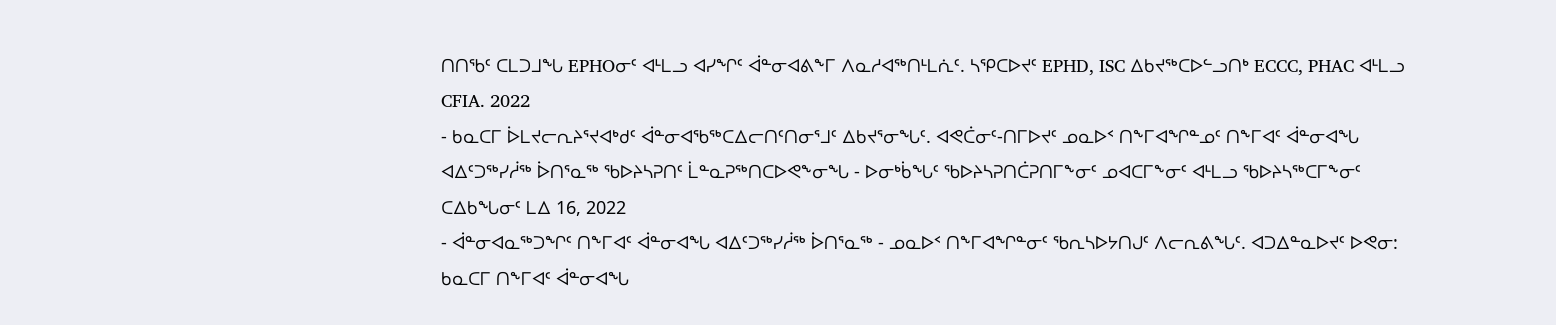ᑎᑎᖃᑦ ᑕᒪᑐᒧᖓ EPHOᓂᑦ ᐊᒻᒪᓗ ᐊᓯᖏᑦ ᐋᓐᓂᐊᕕᖕᒥ ᐱᓇᓱᐊᖅᑎᒻᒪᕇᑦ. ᓴᕿᑕᐅᔪᑦ EPHD, ISC ᐃᑲᔪᖅᑕᐅᓪᓗᑎᒃ ECCC, PHAC ᐊᒻᒪᓗ CFIA. 2022
- ᑲᓇᑕᒥ ᐆᒪᔪᓕᕆᔨᕐᔪᐊᒃᑯᑦ ᐋᓐᓂᐊᖃᖅᑕᐃᓕᑎᑦᑎᓂᕐᒧᑦ ᐃᑲᔪᕐᓂᖓᑦ. ᐊᕙᑖᓂᑦ-ᑎᒥᐅᔪᑦ ᓄᓇᐅᑉ ᑎᖕᒥᐊᖏᓐᓄᑦ ᑎᖕᒥᐊᑦ ᐋᓐᓂᐊᖓ ᐊᐃᑦᑐᖅᓯᓲᖅ ᐆᑎᕐᓇᖅ ᖃᐅᔨᓴᕈᑎᑦ ᒫᓐᓇᕈᖅᑎᑕᐅᕙᖕᓂᖓ - ᐅᓂᒃᑳᖓᑦ ᖃᐅᔨᓴᕈᑎᑖᕈᑎᒥᖕᓂᑦ ᓄᐊᑕᒥᖕᓂᑦ ᐊᒻᒪᓗ ᖃᐅᔨᓴᖅᑕᒥᖕᓂᑦ ᑕᐃᑲᖓᓂᑦ ᒪᐃ 16, 2022
- ᐋᓐᓂᐊᓇᖅᑐᖏᑦ ᑎᖕᒥᐊᑦ ᐋᓐᓂᐊᖓ ᐊᐃᑦᑐᖅᓯᓲᖅ ᐆᑎᕐᓇᖅ - ᓄᓇᐅᑉ ᑎᖕᒥᐊᖏᓐᓂᑦ ᖃᕆᓴᐅᔭᑎᒍᑦ ᐱᓕᕆᕕᖓᑦ. ᐊᑐᐃᓐᓇᐅᔪᑦ ᐅᕙᓂ: ᑲᓇᑕᒥ ᑎᖕᒥᐊᑦ ᐋᓐᓂᐊᖓ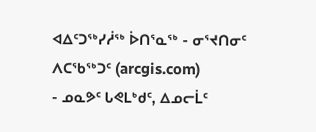ᐊᐃᑦᑐᖅᓯᓲᖅ ᐆᑎᕐᓇᖅ - ᓂᕐᔪᑎᓂᑦ ᐱᑕᖃᖅᑐᑦ (arcgis.com)
- ᓄᓇᕗᑦ ᒐᕙᒪᒃᑯᑦ, ᐃᓄᓕᒫᑦ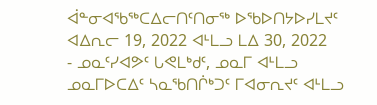ᐋᓐᓂᐊᖃᖅᑕᐃᓕᑎᑦᑎᓂᖅ ᐅᖃᐅᑎᔭᐅᓯᒪᔪᑦ ᐊᐃᕆᓕ 19, 2022 ᐊᒻᒪᓗ ᒪᐃ 30, 2022
- ᓄᓇᑦᓯᐊᕗᑦ ᒐᕙᒪᒃᑯᑦ, ᓄᓇᒥ ᐊᒻᒪᓗ ᓄᓇᒥᐅᑕᐃᑦ ᓴᓇᖃᑎᒌᒃᑐᑦ ᒥᐊᓂᕆᔪᑦ ᐊᒻᒪᓗ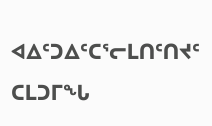ᐊᐃᑦᑐᐃᑦᑕᕐᓕᒪᑎᑦᑎᔪᑦ ᑕᒪᑐᒥᖓ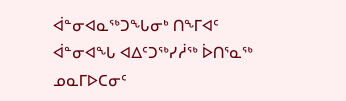ᐋᓐᓂᐊᓇᖅᑐᖓᓂᒃ ᑎᖕᒥᐊᑦ ᐋᓐᓂᐊᖓ ᐊᐃᑦᑐᖅᓯᓲᖅ ᐆᑎᕐᓇᖅ ᓄᓇᒥᐅᑕᓂᑦ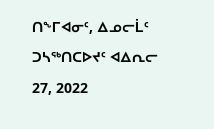ᑎᖕᒥᐊᓂᑦ, ᐃᓄᓕᒫᑦ ᑐᓴᖅᑎᑕᐅᔪᑦ ᐊᐃᕆᓕ 27, 2022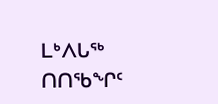ᒪᒃᐱᒐᖅ ᑎᑎᖃᖏᑦ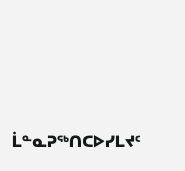ᒫᓐᓇᕈᖅᑎᑕᐅᓯᒪᔪᑦ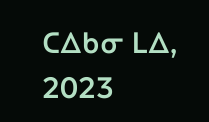ᑕᐃᑲᓂ ᒪᐃ, 2023